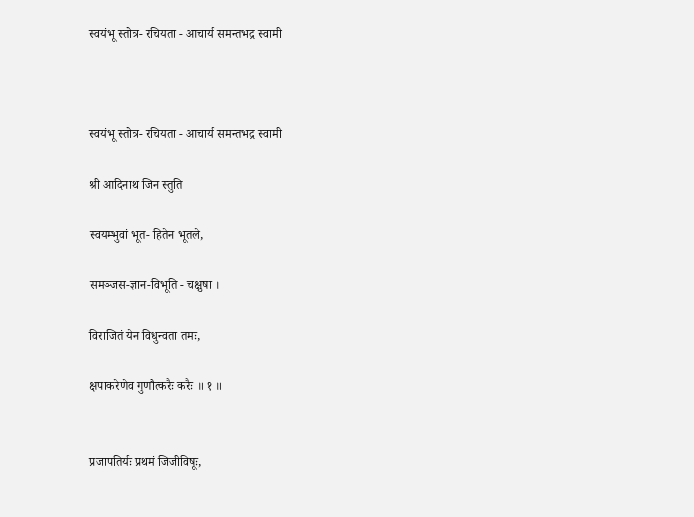स्वयंभू स्तोत्र- रचियता - आचार्य समन्तभद्र स्वामी



स्वयंभू स्तोत्र- रचियता - आचार्य समन्तभद्र स्वामी

श्री आदिनाथ जिन स्तुति

स्वयम्भुवां भूत- हितेन भूतले,

समञ्जस-ज्ञान-विभूति - चक्षुषा ।

विराजितं येन विधुन्वता तमः,

क्षपाकरेणेव गुणौत्करैः करैः ॥ १ ॥


प्रजापतिर्यः प्रथमं जिजीविषूः,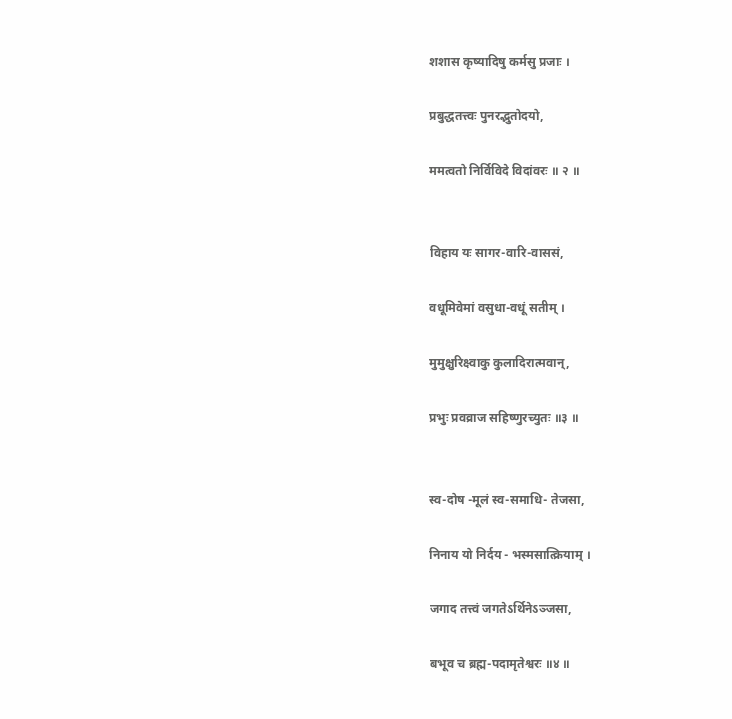शशास कृष्यादिषु कर्मसु प्रजाः ।

प्रबुद्धतत्त्वः पुनरद्भुतोदयो,

ममत्वतो निर्विविदे विदांवरः ॥ २ ॥


विहाय यः सागर-वारि-वाससं,

वधूमिवेमां वसुधा-वधूं सतीम् ।

मुमुक्षुरिक्ष्वाकु कुलादिरात्मवान्,

प्रभुः प्रवव्राज सहिष्णुरच्युतः ॥३ ॥


स्व-दोष -मूलं स्व-समाधि- तेजसा,

निनाय यो निर्दय - भस्मसात्क्रियाम् ।

जगाद तत्त्वं जगतेऽर्थिनेऽञ्जसा,

बभूव च ब्रह्म-पदामृतेश्वरः ॥४ ॥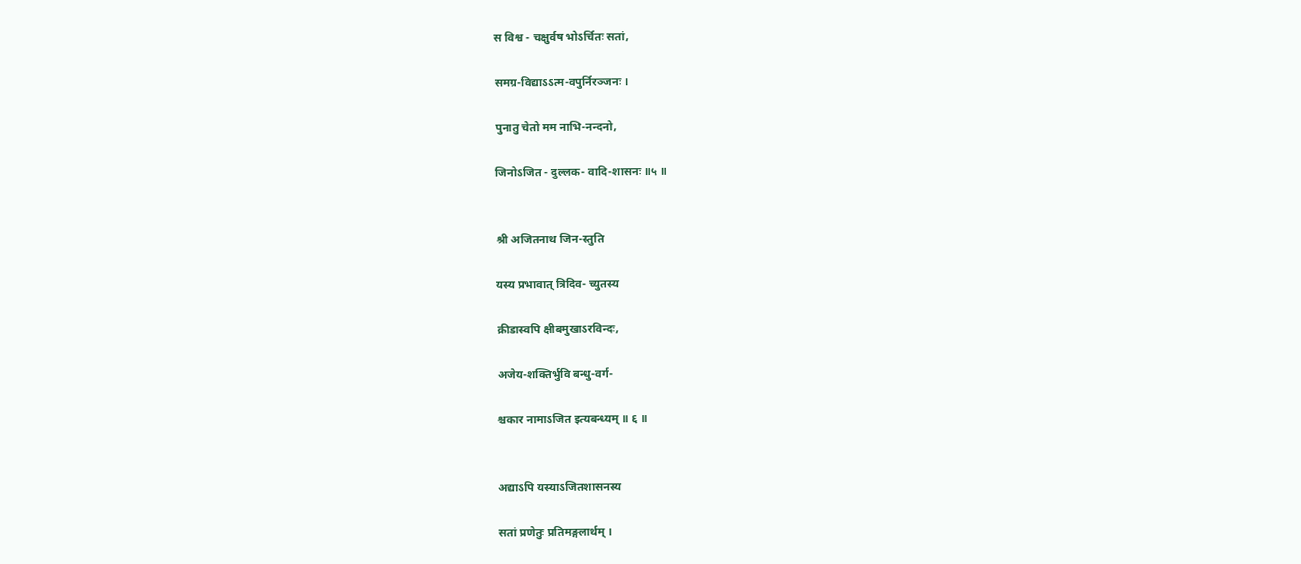स विश्व - चक्षुर्वष भोऽर्चितः सतां,

समग्र-विद्याऽऽत्म-वपुर्निरञ्जनः ।

पुनातु चेतो मम नाभि-नन्दनो,

जिनोऽजित - दुल्लक- वादि-शासनः ॥५ ॥


श्री अजितनाथ जिन-स्तुति

यस्य प्रभावात् त्रिदिव- च्युतस्य

क्रीडास्वपि क्षीबमुखाऽरविन्दः,

अजेय-शक्तिर्भुवि बन्धु-वर्ग-

श्चकार नामाऽजित इत्यबन्ध्यम् ॥ ६ ॥


अद्याऽपि यस्याऽजितशासनस्य

सतां प्रणेतुः प्रतिमङ्गलार्थम् ।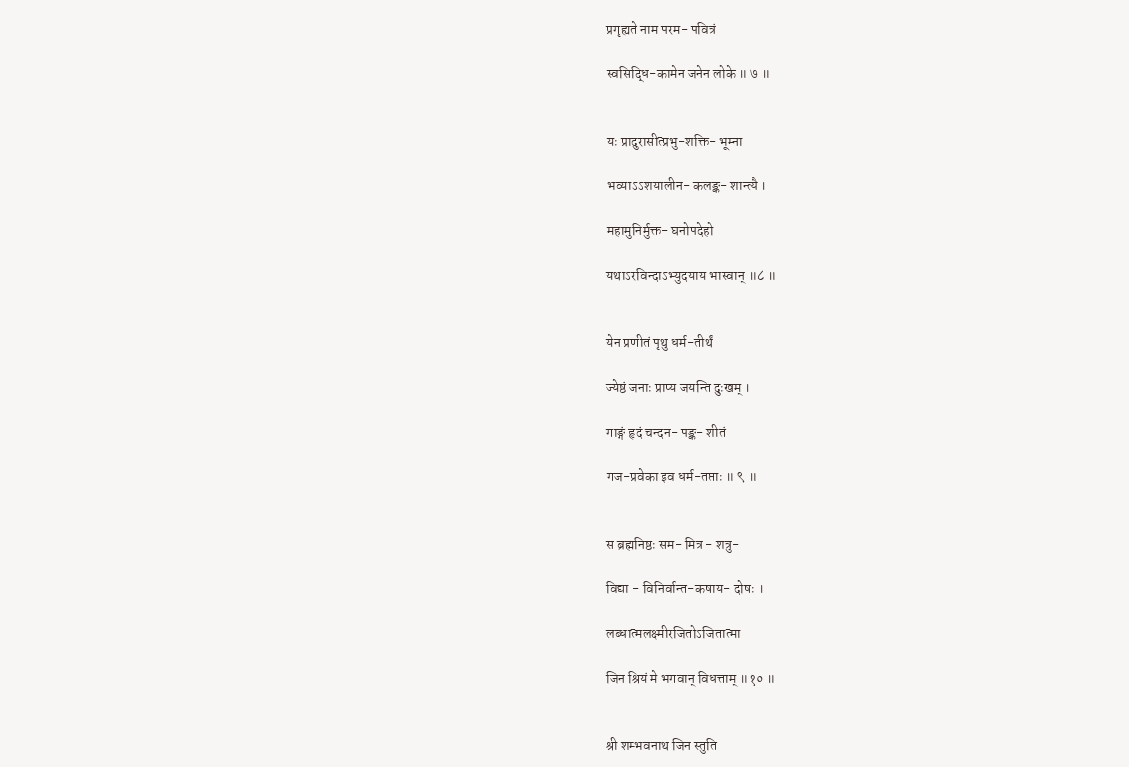प्रगृह्यते नाम परम- पवित्रं

स्वसिद्धि-कामेन जनेन लोके ॥ ७ ॥


यः प्रादुरासीत्प्रभु-शक्ति- भूम्ना

भव्याऽऽशयालीन- कलङ्क- शान्त्यै ।

महामुनिर्मुक्त- घनोपदेहो

यथाऽरविन्दाऽभ्युदयाय भास्वान् ॥८ ॥


येन प्रणीतं पृथु धर्म-तीर्थं

ज्येष्ठं जनाः प्राप्य जयन्ति दुःखम् ।

गाङ्गं हृदं चन्दन- पङ्क- शीतं

गज-प्रवेका इव धर्म-तप्ताः ॥ ९ ॥


स ब्रह्मनिष्ठः सम- मित्र - शत्रु-

विद्या - विनिर्वान्त-कषाय- दोषः ।

लब्धात्मलक्ष्मीरजितोऽजितात्मा

जिन श्रियं मे भगवान् विधत्ताम् ॥१० ॥


श्री शम्भवनाथ जिन स्तुति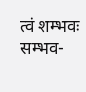त्वं शम्भवः सम्भव-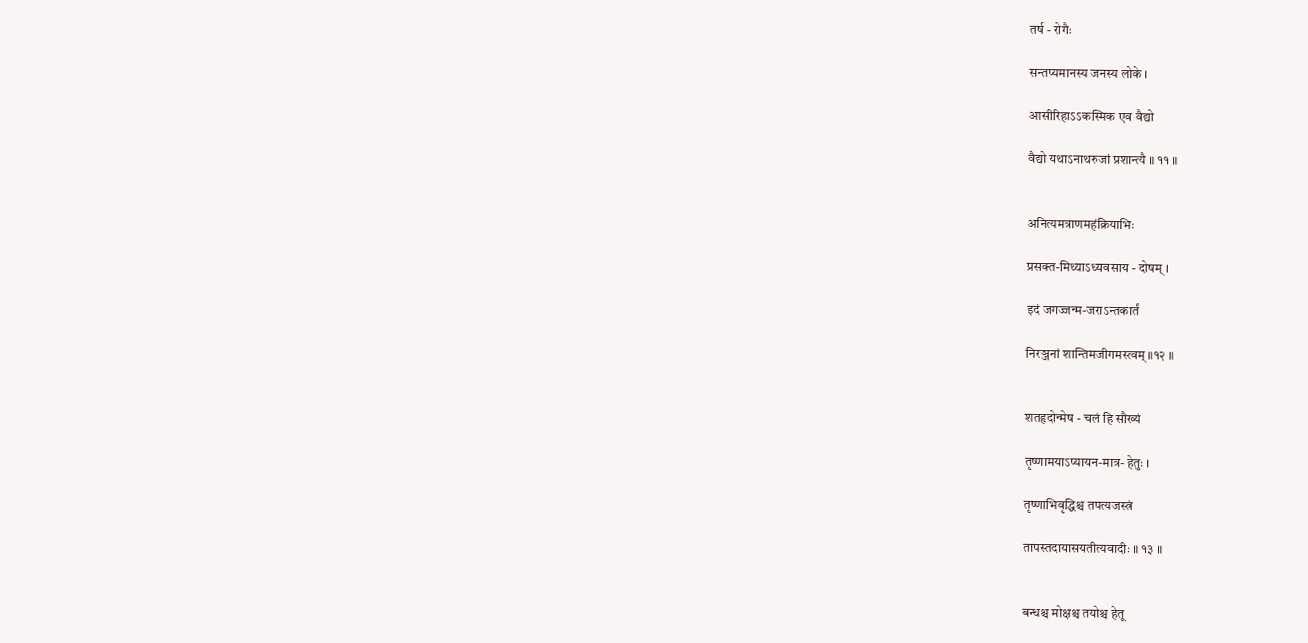तर्ष - रोगैः

सन्तप्यमानस्य जनस्य लोके ।

आसीरिहाऽऽकस्मिक एव वैद्यो

वैद्यो यथाऽनाथरुजां प्रशान्त्यै ॥ ११ ॥


अनित्यमत्राणमहंक्रियाभिः

प्रसक्त-मिथ्याऽध्यवसाय - दोषम् ।

इदं जगज्जन्म-जराऽन्तकार्तं

निरञ्जनां शान्तिमजीगमस्त्वम् ॥१२ ॥


शतहृदोन्मेष - चलं हि सौख्यं

तृष्णामयाऽप्यायन-मात्र- हेतुः ।

तृष्णाभिवृद्धिश्च तपत्यजस्त्रं

तापस्तदायासयतीत्यवादीः ॥ १३ ॥


बन्धश्च मोक्षश्च तयोश्च हेतू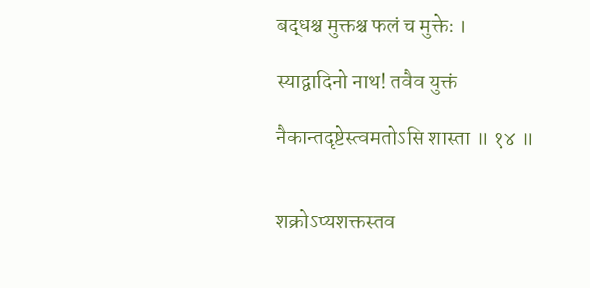बद्धश्च मुक्तश्च फलं च मुक्तेः ।

स्याद्वादिनो नाथ! तवैव युक्तं

नैकान्तदृष्टेस्त्वमतोऽसि शास्ता ॥ १४ ॥


शक्रोऽप्यशक्तस्तव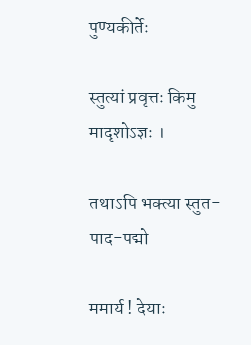पुण्यकीर्तेः

स्तुत्यां प्रवृत्तः किमु मादृशोऽज्ञः ।

तथाऽपि भक्त्या स्तुत-पाद-पद्मो

ममार्य ! देयाः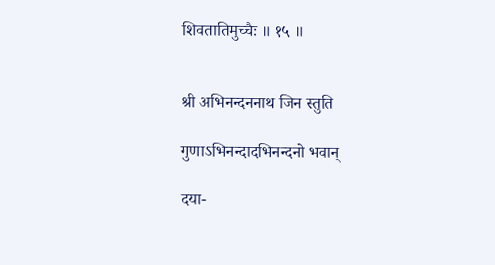शिवतातिमुच्चैः ॥ १५ ॥


श्री अभिनन्दननाथ जिन स्तुति

गुणाऽभिनन्दादभिनन्दनो भवान्

दया-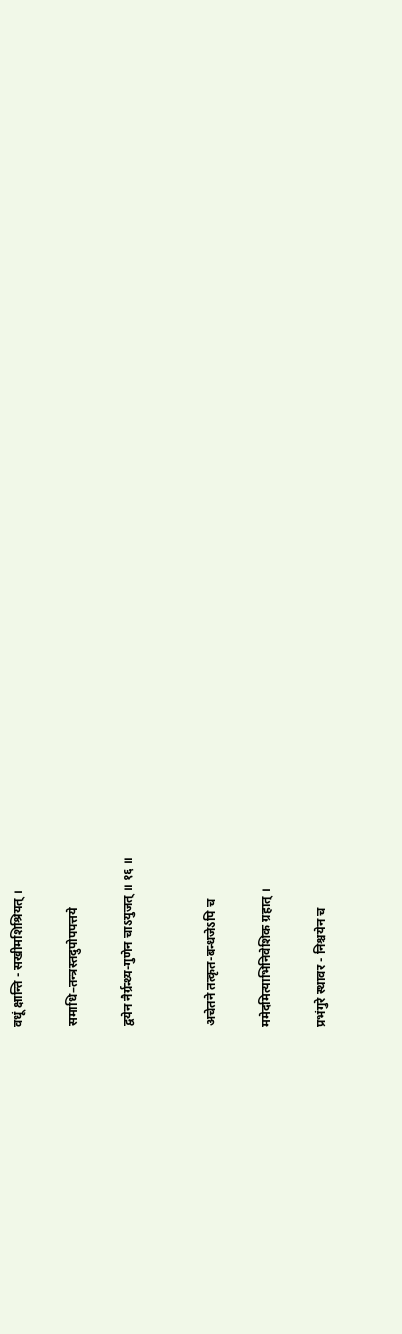वधूं क्षान्ति - सखीमशिश्रियत् ।

समाधि–तन्त्रस्तदुपोपपत्तये

द्वयेन नैर्ग्रन्थ्य-गुणेन चाऽयुजत् ॥ १६ ॥


अचेतने तत्कृत-बन्धजेऽपि च

ममेदमित्याभिनिवेशिक ग्रहात् ।

प्रभंगुरे स्थावर - निश्चयेन च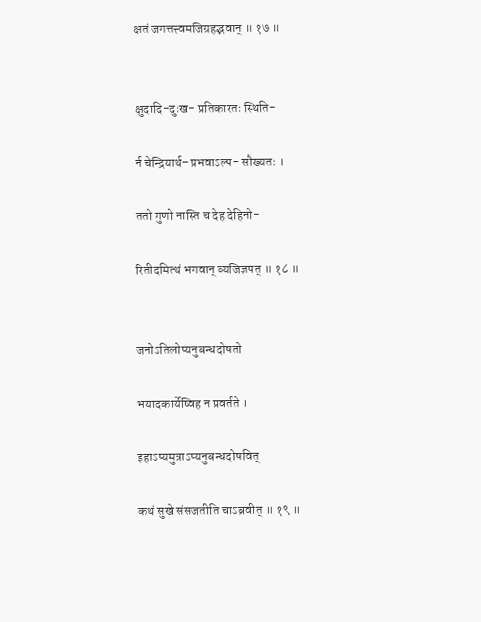क्षतं जगत्तत्त्वमजिग्रहद्भवान् ॥ १७ ॥


क्षुदादि-दुःख- प्रतिकारतः स्थिति-

र्न चेन्द्रियार्थ–प्रभवाऽल्प- सौख्यतः ।

ततो गुणो नास्ति च देह देहिनो-

रितीदमित्थं भगवान् व्यजिज्ञपत् ॥ १८ ॥


जनोऽतिलोप्यनुबन्धदोषतो

भयादकार्येष्विह न प्रवर्तते ।

इहाऽप्यमुत्राऽप्यनुबन्धदोषवित्

कथं सुखे संसजतीति चाऽब्रवीत् ॥ १९ ॥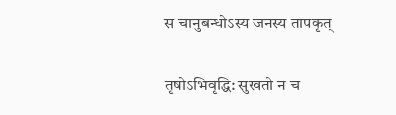स चानुबन्धोऽस्य जनस्य तापकृत्

तृषोऽभिवृद्धि: सुखतो न च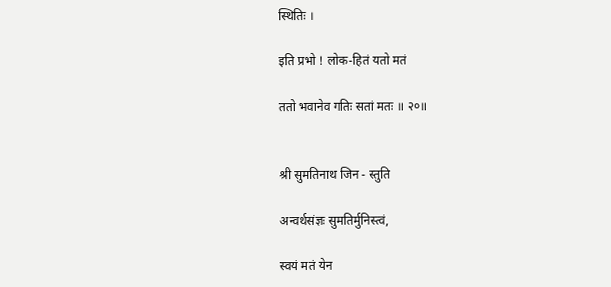स्थितिः ।

इति प्रभो ! लोक-हितं यतो मतं

ततो भवानेव गतिः सतां मतः ॥ २०॥


श्री सुमतिनाथ जिन - स्तुति

अन्वर्थसंज्ञः सुमतिर्मुनिस्त्वं,

स्वयं मतं येन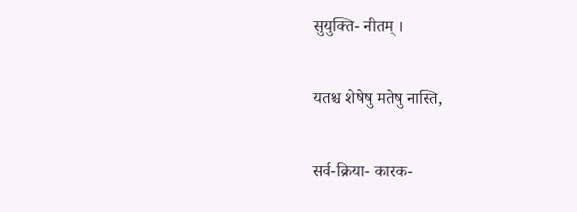सुयुक्ति- नीतम् ।

यतश्च शेषेषु मतेषु नास्ति,

सर्व-क्रिया- कारक-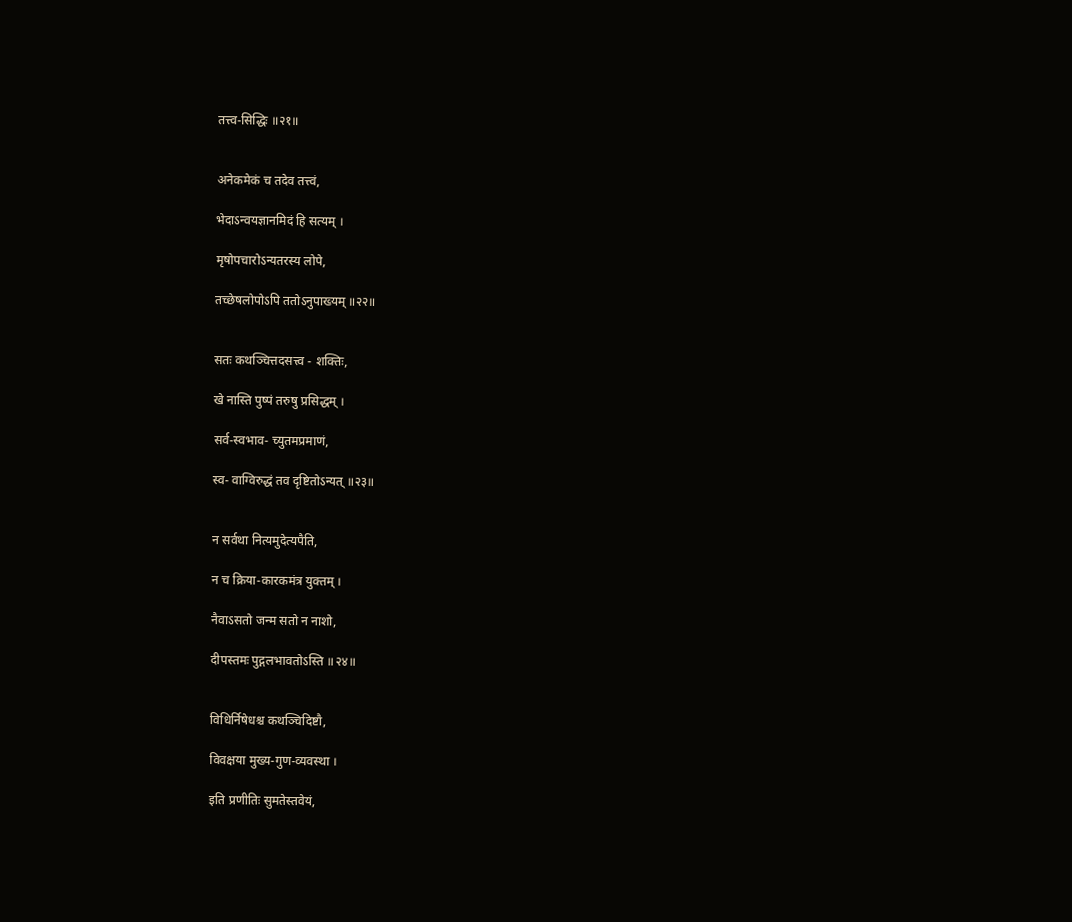तत्त्व-सिद्धिः ॥२१॥


अनेकमेकं च तदेव तत्त्वं,

भेदाऽन्वयज्ञानमिदं हि सत्यम् ।

मृषोपचारोऽन्यतरस्य लोपे,

तच्छेषलोपोऽपि ततोऽनुपाख्यम् ॥२२॥


सतः कथञ्चित्तदसत्त्व - शक्तिः,

खे नास्ति पुष्पं तरुषु प्रसिद्धम् ।

सर्व-स्वभाव- च्युतमप्रमाणं,

स्व- वाग्विरुद्धं तव दृष्टितोऽन्यत् ॥२३॥


न सर्वथा नित्यमुदेत्यपैति,

न च क्रिया-कारकमंत्र युक्तम् ।

नैवाऽसतो जन्म सतो न नाशो,

दीपस्तमः पुद्गलभावतोऽस्ति ॥२४॥


विधिर्निषेधश्च कथञ्चिदिष्टौ,

विवक्षया मुख्य-गुण-व्यवस्था ।

इति प्रणीतिः सुमतेस्तवेयं,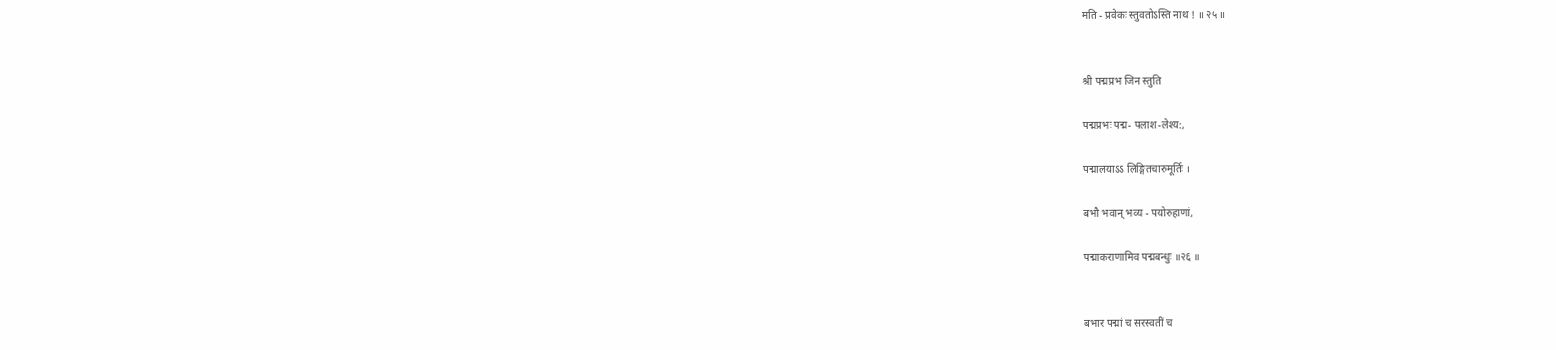मति - प्रवेकः स्तुवतोऽस्ति नाथ ! ॥ २५ ॥


श्री पद्मप्रभ जिन स्तुति

पद्मप्रभः पद्म- पलाश-लेश्य:,

पद्मालयाऽऽ लिङ्गितचारुमूर्तिः ।

बभौ भवान् भव्य - पयोरुहाणां,

पद्माकराणामिव पद्मबन्धुः ॥२६ ॥


बभार पद्मां च सरस्वतीं च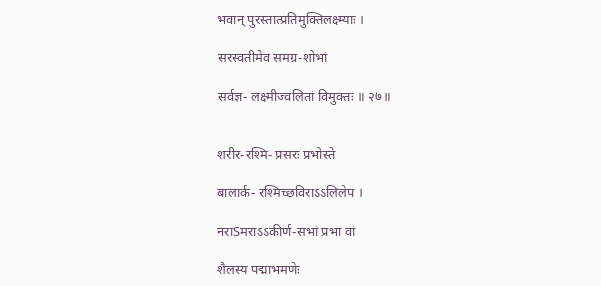भवान् पुरस्तात्प्रतिमुक्तिलक्ष्म्याः ।

सरस्वतीमेव समग्र-शोभां

सर्वज्ञ- लक्ष्मीज्वलितां विमुक्तः ॥ २७॥


शरीर-रश्मि- प्रसरः प्रभोस्ते

बालार्क- रश्मिच्छविराऽऽलिलेप ।

नराSमराऽऽकीर्ण-सभां प्रभा वां

शैलस्य पद्माभमणेः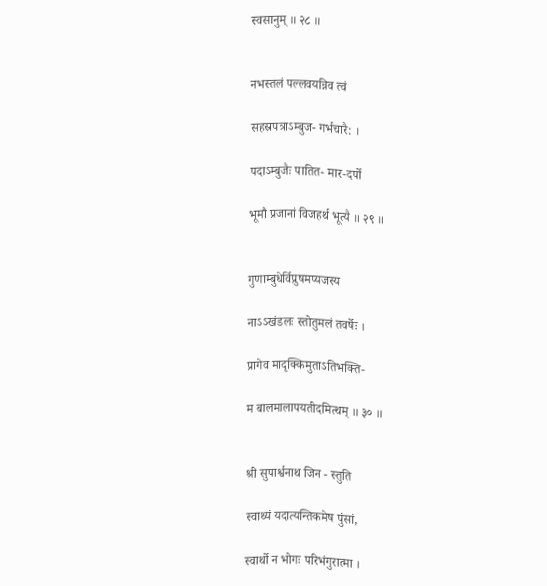स्वसानुम् ॥ २८ ॥


नभस्तलं पल्लवयन्निव त्वं

सहस्रपत्राऽम्बुज- गर्भचारै: ।

पदाऽम्बुजैः पातित- मार-दर्पो

भूमौ प्रजानां विजहर्थ भूत्यै ॥ २९ ॥


गुणाम्बुधेर्विप्रुषमप्यजस्य

नाऽऽखंडलः स्तोतुमलं तवर्षेः ।

प्रागेव मादृक्किमुताऽतिभक्ति-

म बालमालापयतीदमित्थम् ॥ ३० ॥


श्री सुपार्श्वनाथ जिन - स्तुति

स्वाथ्यं यदात्यन्तिकमेष पुंसां,

स्वार्थो न भोगः परिभंगुरात्मा ।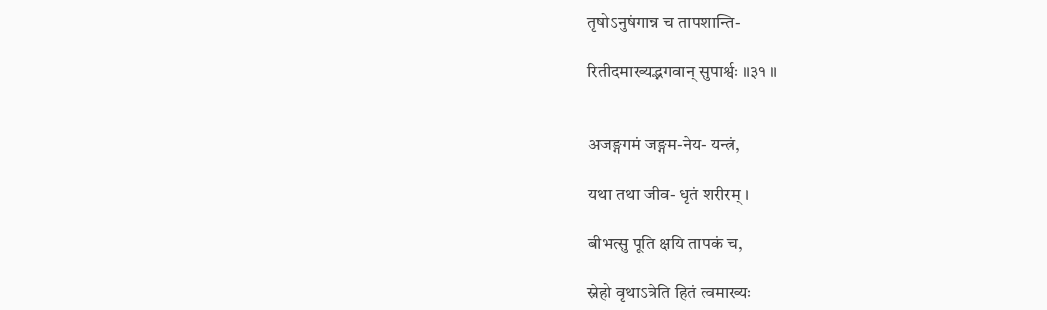तृषोऽनुषंगान्न च तापशान्ति-

रितीदमाख्यद्भगवान् सुपार्श्वः ॥३१ ॥


अजङ्गगमं जङ्गम-नेय- यन्त्रं,

यथा तथा जीव- धृतं शरीरम् ।

बीभत्सु पूति क्षयि तापकं च,

स्नेहो वृथाऽत्रेति हितं त्वमाख्यः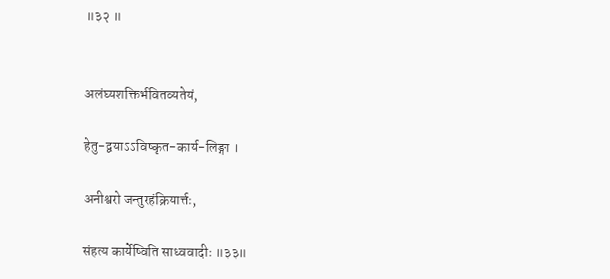॥३२ ॥


अलंघ्यशक्तिर्भवितव्यतेयं,

हेतु-द्वयाऽऽविष्कृत-कार्य-लिङ्गा ।

अनीश्वरो जन्तुरहंक्रियार्त्तः,

संहत्य कार्येष्विति साध्ववादीः ॥३३॥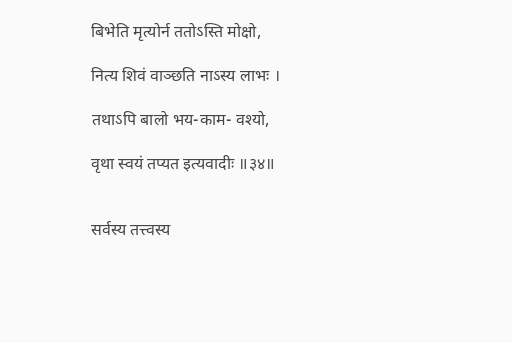बिभेति मृत्योर्न ततोऽस्ति मोक्षो,

नित्य शिवं वाञ्छति नाऽस्य लाभः ।

तथाऽपि बालो भय-काम- वश्यो,

वृथा स्वयं तप्यत इत्यवादीः ॥३४॥


सर्वस्य तत्त्वस्य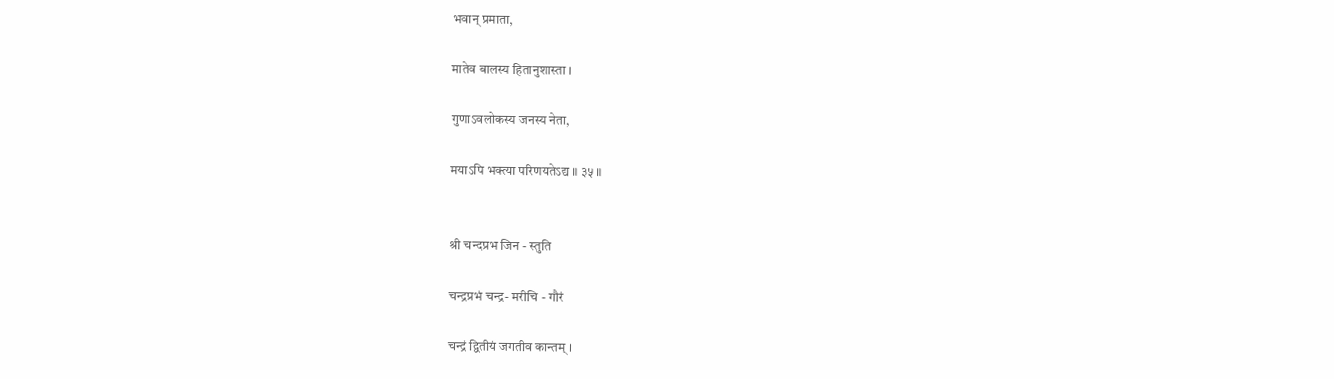भवान् प्रमाता,

मातेव बालस्य हितानुशास्ता ।

गुणाऽवलोकस्य जनस्य नेता,

मयाऽपि भक्त्या परिणयतेऽद्य ॥ ३५ ॥


श्री चन्दप्रभ जिन - स्तुति

चन्द्रप्रभं चन्द्र- मरीचि - गौरं

चन्द्रं द्वितीयं जगतीव कान्तम् ।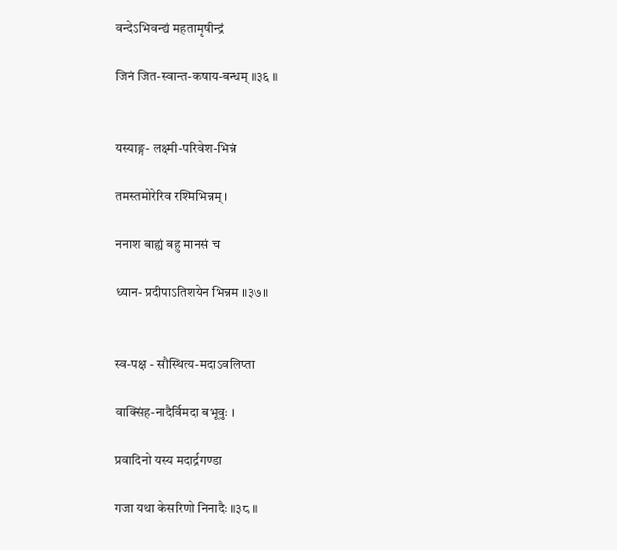वन्देऽभिवन्द्यं महतामृषीन्द्रं

जिनं जित-स्वान्त-कषाय-बन्धम् ॥३६ ॥


यस्याङ्ग- लक्ष्मी-परिवेश-भिन्नं

तमस्तमोरेरिव रश्मिभिन्नम् ।

ननाश बाह्यं बहु मानसं च

ध्यान- प्रदीपाऽतिशयेन भिन्नम ॥३७॥


स्व-पक्ष - सौस्थित्य-मदाऽवलिप्ता

वाक्सिंह-नादैर्विमदा बभूवुः ।

प्रवादिनो यस्य मदार्द्रगण्डा

गजा यथा केसरिणो निनादैः ॥३८ ॥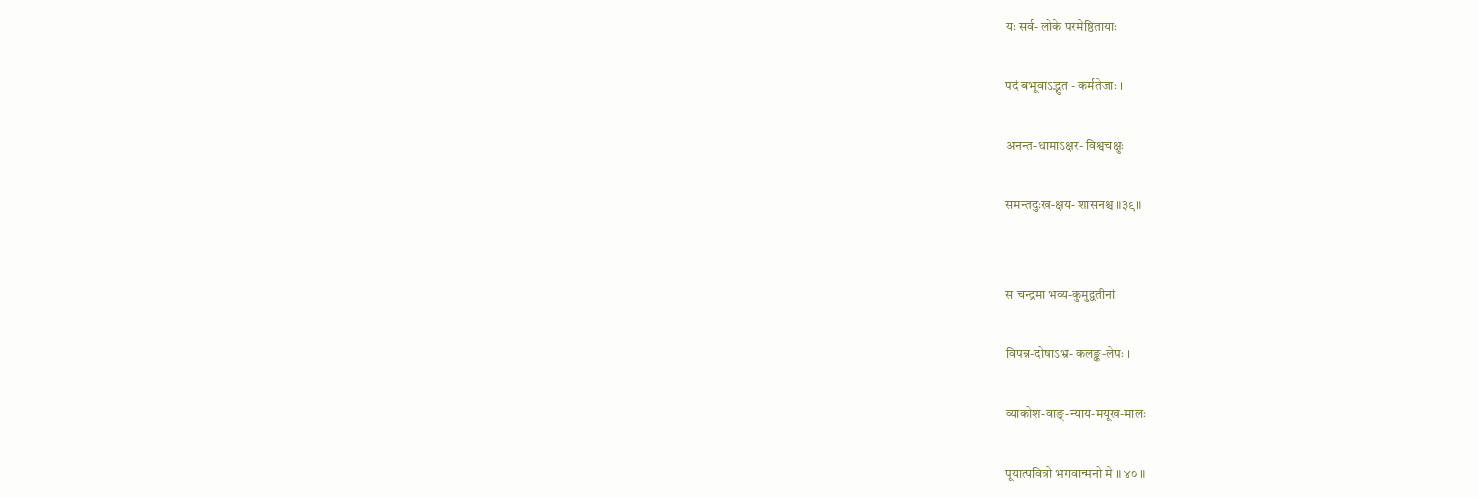यः सर्व- लोके परमेष्ठितायाः

पदं बभूवाऽद्भुत - कर्मतेजाः ।

अनन्त-धामाऽक्षर- विश्वचक्षुः

समन्तदुःख-क्षय- शासनश्च ॥३९॥


स चन्द्रमा भव्य-कुमुद्वतीनां

विपन्न-दोषाऽभ्र- कलङ्क-लेपः ।

व्याकोश-वाङ्-न्याय-मयूख-मालः

पूयात्पवित्रो भगवान्मनो मे ॥ ४० ॥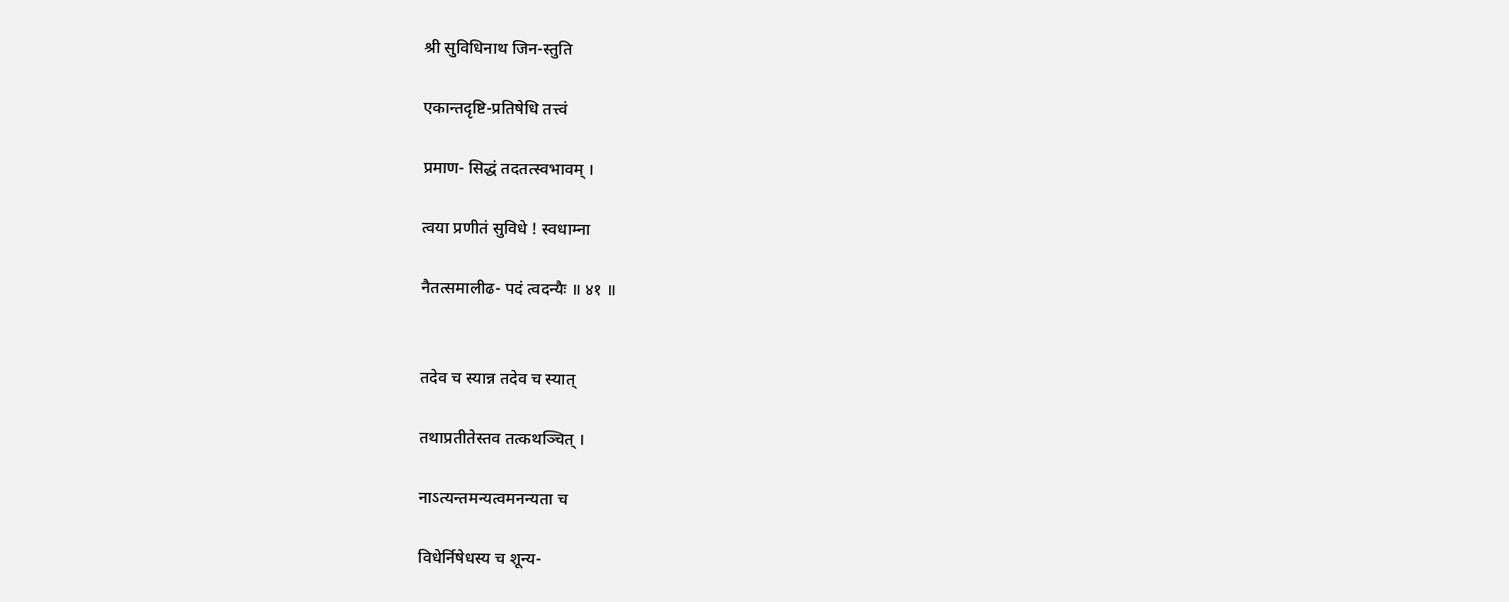श्री सुविधिनाथ जिन-स्तुति

एकान्तदृष्टि-प्रतिषेधि तत्त्वं

प्रमाण- सिद्धं तदतत्स्वभावम् ।

त्वया प्रणीतं सुविधे ! स्वधाम्ना

नैतत्समालीढ- पदं त्वदन्यैः ॥ ४१ ॥


तदेव च स्यान्न तदेव च स्यात्

तथाप्रतीतेस्तव तत्कथञ्चित् ।

नाऽत्यन्तमन्यत्वमनन्यता च

विधेर्निषेधस्य च शून्य-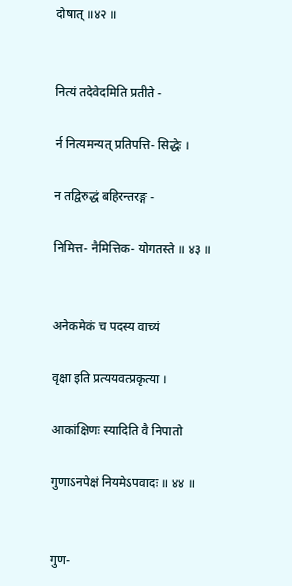दोषात् ॥४२ ॥


नित्यं तदेवेदमिति प्रतीते -

र्न नित्यमन्यत् प्रतिपत्ति- सिद्धेः ।

न तद्विरुद्धं बहिरन्तरङ्ग -

निमित्त- नैमित्तिक- योगतस्ते ॥ ४३ ॥


अनेकमेकं च पदस्य वाच्यं

वृक्षा इति प्रत्ययवत्प्रकृत्या ।

आकांक्षिणः स्यादिति वै निपातो

गुणाऽनपेक्षं नियमेऽपवादः ॥ ४४ ॥


गुण-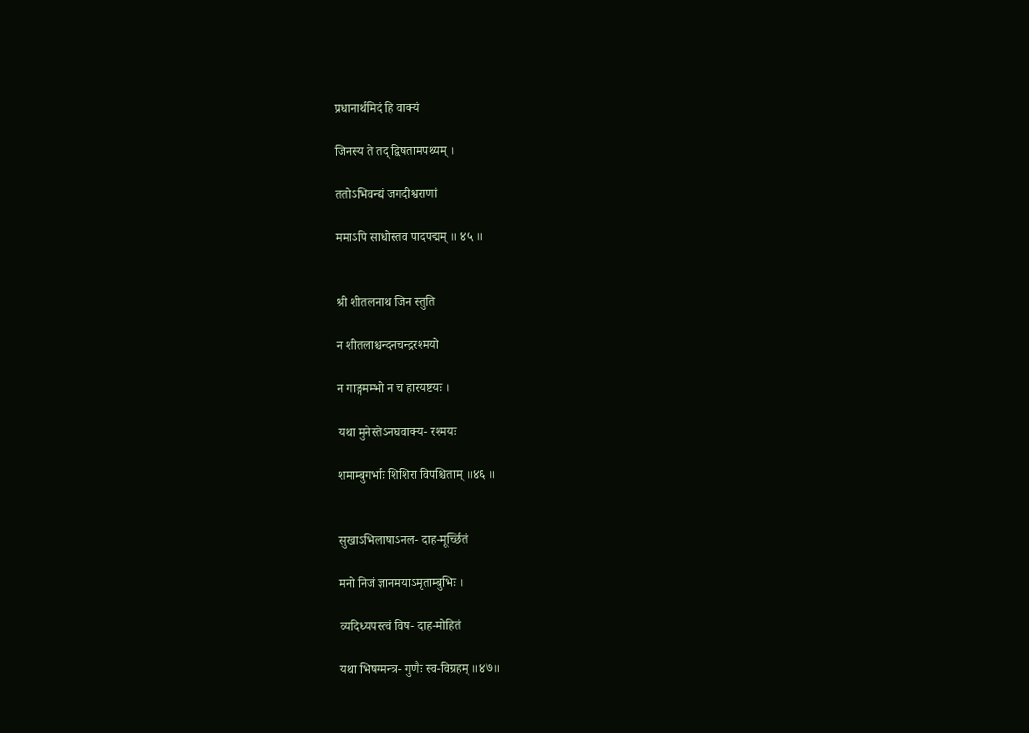प्रधानार्थमिदं हि वाक्यं

जिनस्य ते तद् द्विषतामपथ्यम् ।

ततोऽभिवन्द्यं जगदीश्वराणां

ममाऽपि साधोस्तव पादपद्मम् ॥ ४५ ॥


श्री शीतलनाथ जिन स्तुति

न शीतलाश्चन्दनचन्द्ररश्मयो

न गाङ्गमम्भो न च हारयष्टयः ।

यथा मुनेस्तेऽनघवाक्य- रश्मयः

शमाम्बुगर्भाः शिशिरा विपश्चिताम् ॥४६ ॥


सुखाऽभिलाषाऽनल- दाह-मूर्च्छितं

मनो निजं ज्ञानमयाऽमृताम्बुभिः ।

व्यदिध्यपस्त्वं विष- दाह-मोहितं

यथा भिषग्मन्त्र- गुणैः स्व-विग्रहम् ॥४७॥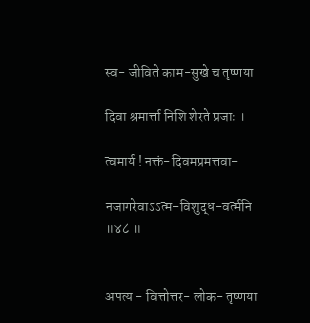स्व- जीविते काम-सुखे च तृष्णया

दिवा श्रमार्त्ता निशि शेरते प्रजाः ।

त्वमार्य ! नक्तं-दिवमप्रमत्तवा-

नजागरेवाऽऽत्म-विशुद्ध-वर्त्मनि ॥४८ ॥


अपत्य - वित्तोत्तर- लोक- तृष्णया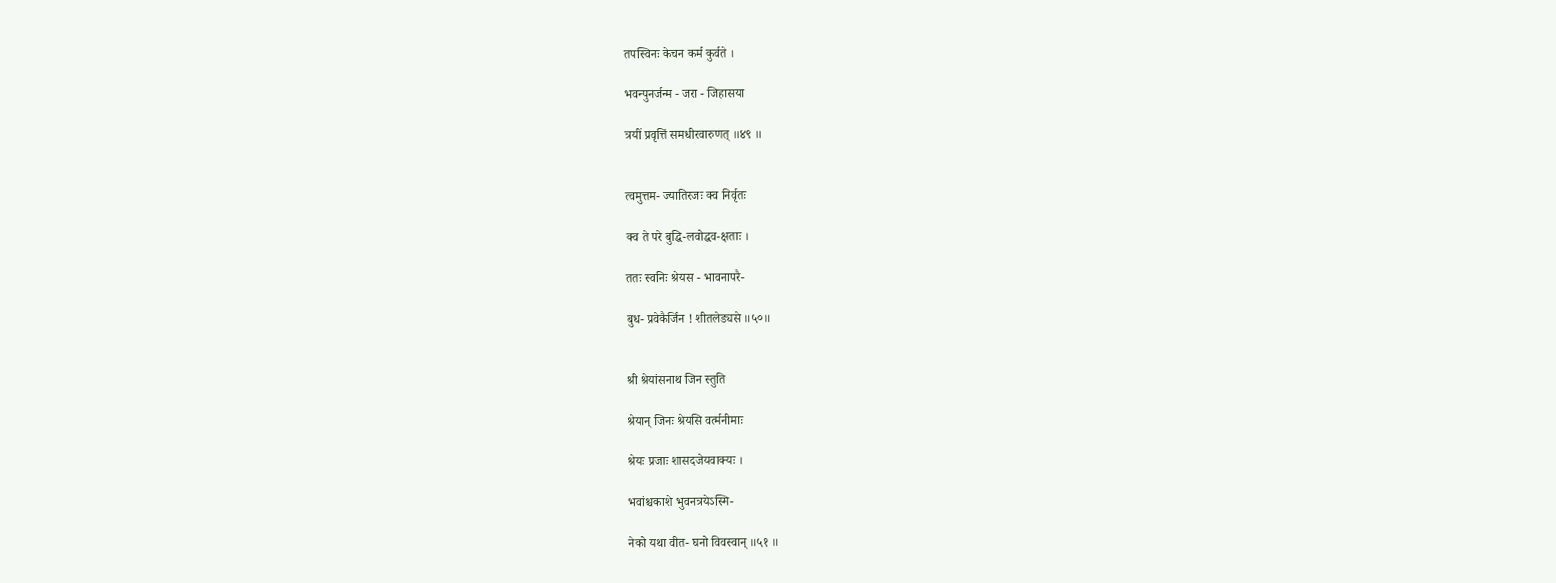तपस्विनः केचन कर्म कुर्वते ।

भवन्पुनर्जन्म - जरा - जिहासया

त्रयीं प्रवृत्तिं समधीरवारुणत् ॥४९ ॥


त्वमुत्तम- ज्यातिरजः क्व निर्वृतः

क्व ते परे बुद्धि-लवोद्धव-क्षताः ।

ततः स्वनिः श्रेयस - भावनापरै-

बुध- प्रवेकैर्जिन ! शीतलेड्यसे ॥५०॥


श्री श्रेयांसनाथ जिन स्तुति

श्रेयान् जिनः श्रेयसि वर्त्मनीमाः

श्रेयः प्रजाः शासदजेयवाक्यः ।

भवांश्चकाशे भुवनत्रयेऽस्मि-

नेको यथा वीत- घनो विवस्वान् ॥५१ ॥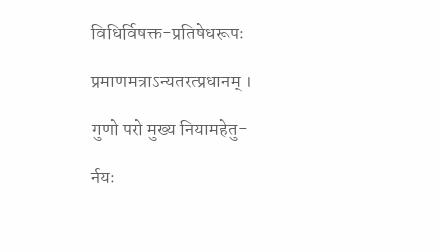विधिर्विषक्त-प्रतिषेधरूपः

प्रमाणमत्राऽन्यतरत्प्रधानम् ।

गुणो परो मुख्य नियामहेतु-

र्नयः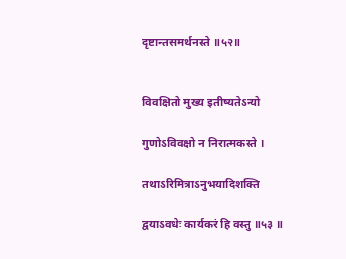दृष्टान्तसमर्थनस्ते ॥५२॥


विवक्षितो मुख्य इतीष्यतेऽन्यो

गुणोऽविवक्षो न निरात्मकस्ते ।

तथाऽरिमित्राऽनुभयादिशक्ति

द्वयाऽवधेः कार्यकरं हि वस्तु ॥५३ ॥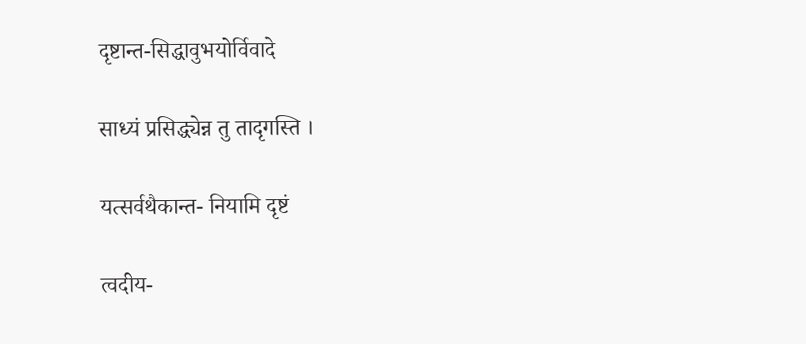दृष्टान्त-सिद्धावुभयोर्विवादे

साध्यं प्रसिद्ध्येन्न तु तादृगस्ति ।

यत्सर्वथैकान्त- नियामि दृष्टं

त्वदीय-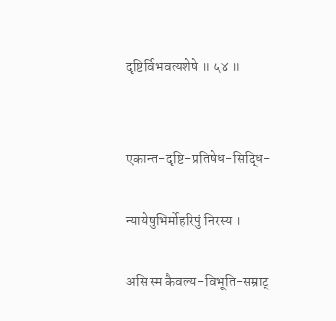दृष्टिर्विभवत्यशेषे ॥ ५४ ॥


एकान्त-दृष्टि-प्रतिषेध-सिद्धि-

न्यायेषुभिर्मोहरिपुं निरस्य ।

असि स्म कैवल्य-विभूति-सम्राट्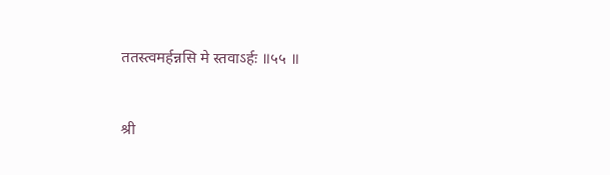ततस्त्वमर्हन्नसि मे स्तवाऽर्हः ॥५५ ॥


श्री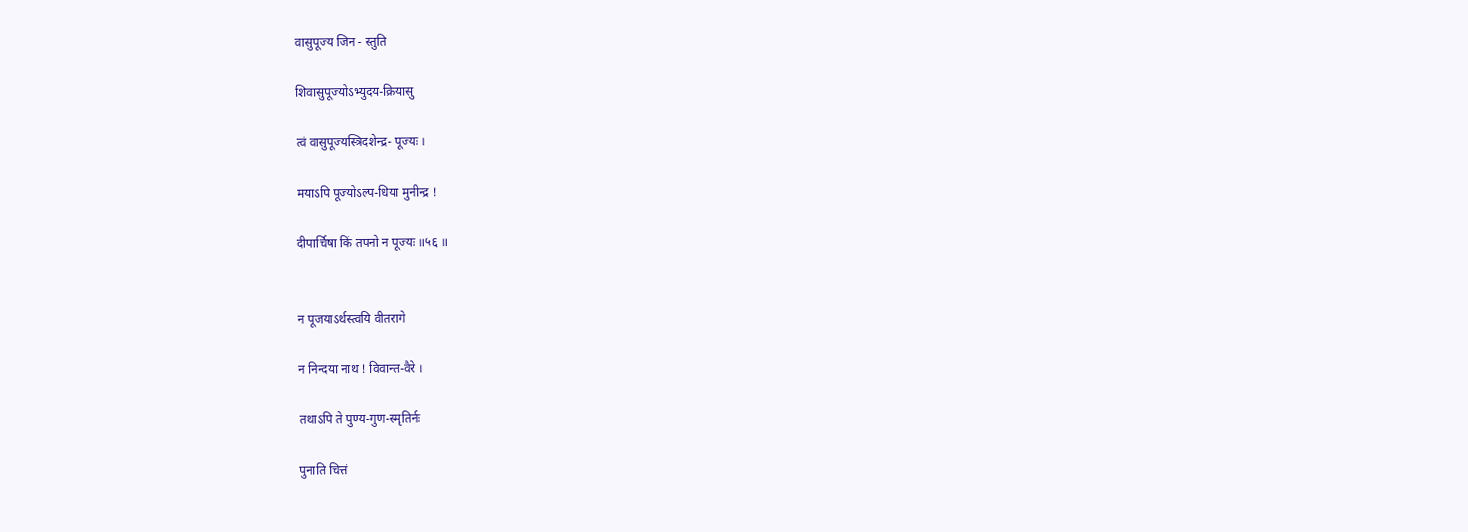वासुपूज्य जिन - स्तुति

शिवासुपूज्योऽभ्युदय-क्रियासु

त्वं वासुपूज्यस्त्रिदशेन्द्र- पूज्यः ।

मयाऽपि पूज्योऽल्प-धिया मुनीन्द्र !

दीपार्चिषा किं तपनो न पूज्यः ॥५६ ॥


न पूजयाऽर्थस्त्वयि वीतरागे

न निन्दया नाथ ! विवान्त-वैरे ।

तथाऽपि ते पुण्य-गुण-स्मृतिर्नः

पुनाति चित्तं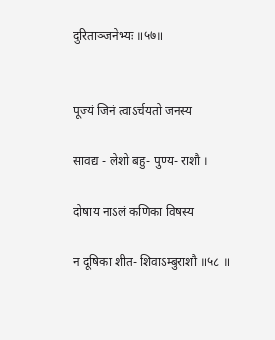दुरिताञ्जनेभ्यः ॥५७॥


पूज्यं जिनं त्वाऽर्चयतो जनस्य

सावद्य - लेशो बहु- पुण्य- राशौ ।

दोषाय नाऽलं कणिका विषस्य

न दूषिका शीत- शिवाऽम्बुराशौ ॥५८ ॥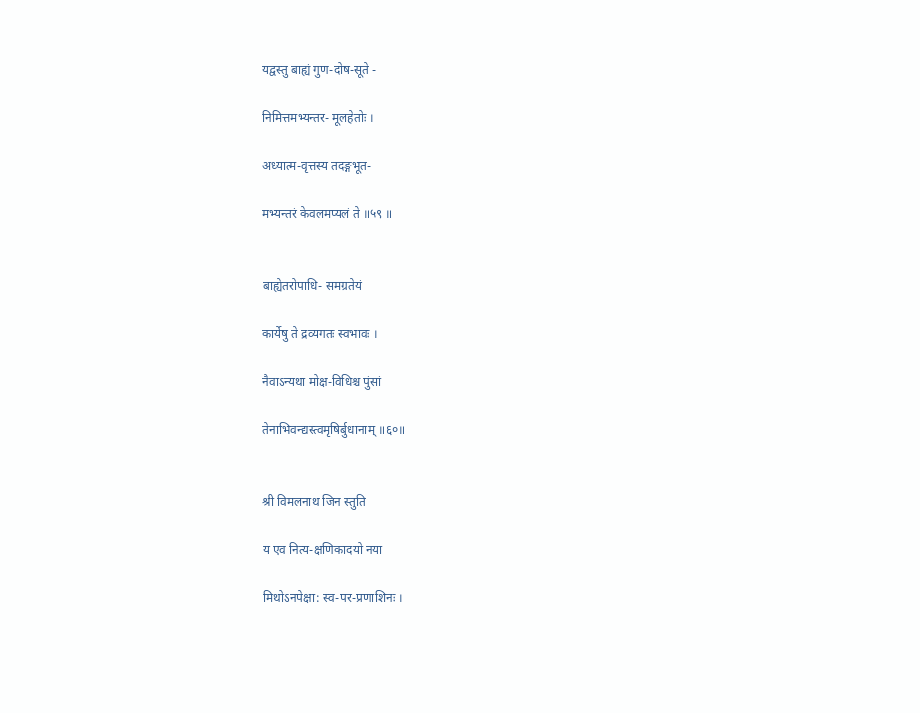यद्वस्तु बाह्यं गुण-दोष-सूते -

निमित्तमभ्यन्तर- मूलहेतोः ।

अध्यात्म-वृत्तस्य तदङ्गभूत-

मभ्यन्तरं केवलमप्यलं ते ॥५९ ॥


बाह्येतरोपाधि- समग्रतेयं

कार्येषु ते द्रव्यगतः स्वभावः ।

नैवाऽन्यथा मोक्ष-विधिश्च पुंसां

तेनाभिवन्द्यस्त्वमृषिर्बुधानाम् ॥६०॥


श्री विमलनाथ जिन स्तुति

य एव नित्य-क्षणिकादयो नया

मिथोऽनपेक्षा: स्व-पर-प्रणाशिनः ।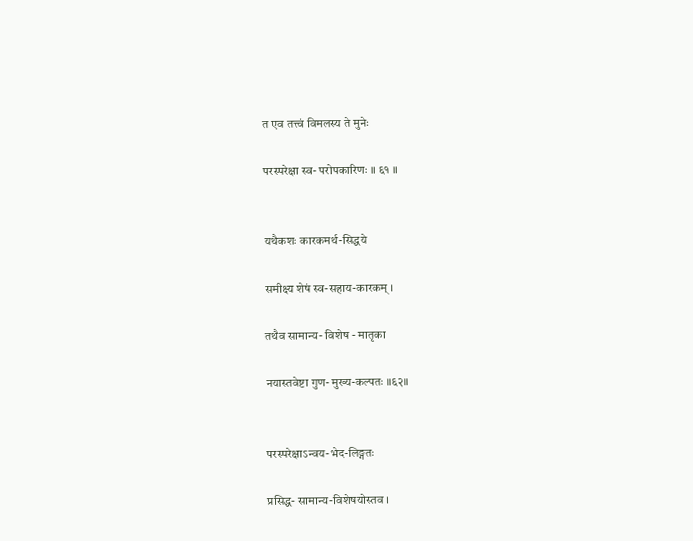त एव तत्त्वं विमलस्य ते मुनेः

परस्परेक्षा स्व- परोपकारिणः ॥ ६१ ॥


यथैकशः कारकमर्थ-सिद्धये

समीक्ष्य शेषं स्व-सहाय-कारकम् ।

तथैव सामान्य- विशेष - मातृका

नयास्तवेष्टा गुण- मुख्य-कल्पतः ॥६२॥


परस्परेक्षाऽन्वय-भेद-लिङ्गतः

प्रसिद्ध- सामान्य-विशेषयोस्तव ।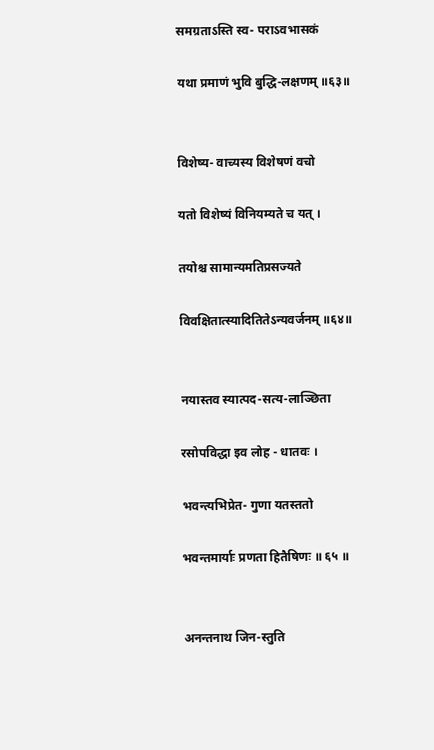समग्रताऽस्ति स्व- पराऽवभासकं

यथा प्रमाणं भुवि बुद्धि-लक्षणम् ॥६३॥


विशेष्य- वाच्यस्य विशेषणं वचो

यतो विशेष्यं विनियम्यते च यत् ।

तयोश्च सामान्यमतिप्रसज्यते

विवक्षितात्स्यादितितेऽन्यवर्जनम् ॥६४॥


नयास्तव स्यात्पद-सत्य-लाञ्छिता

रसोपविद्धा इव लोह - धातवः ।

भवन्त्यभिप्रेत- गुणा यतस्ततो

भवन्तमार्याः प्रणता हितैषिणः ॥ ६५ ॥


अनन्तनाथ जिन-स्तुति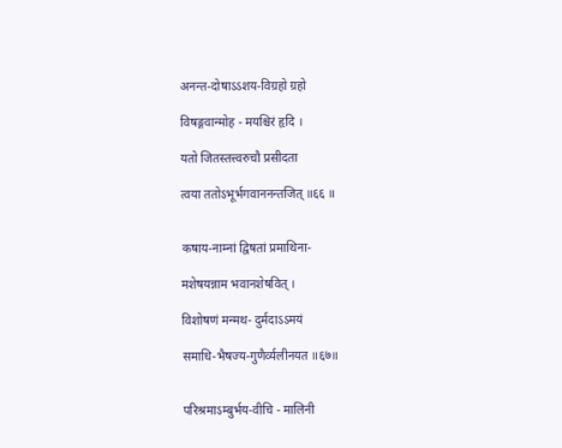अनन्त-दोषाऽऽशय-विग्रहो ग्रहो

विषङ्गवान्मोह - मयश्चिरं हृदि ।

यतो जितस्तत्त्वरुचौ प्रसीदता

त्वया ततोऽभूर्भगवाननन्तजित् ॥६६ ॥


कषाय-नाम्नां द्विषतां प्रमाथिना-

मशेषयन्नाम भवानशेषवित् ।

विशोषणं मन्मथ- दुर्मदाऽऽमयं

समाधि-भैषज्य-गुणैर्व्यलीनयत ॥६७॥


परिश्रमाऽम्बुर्भय-वीचि - मालिनी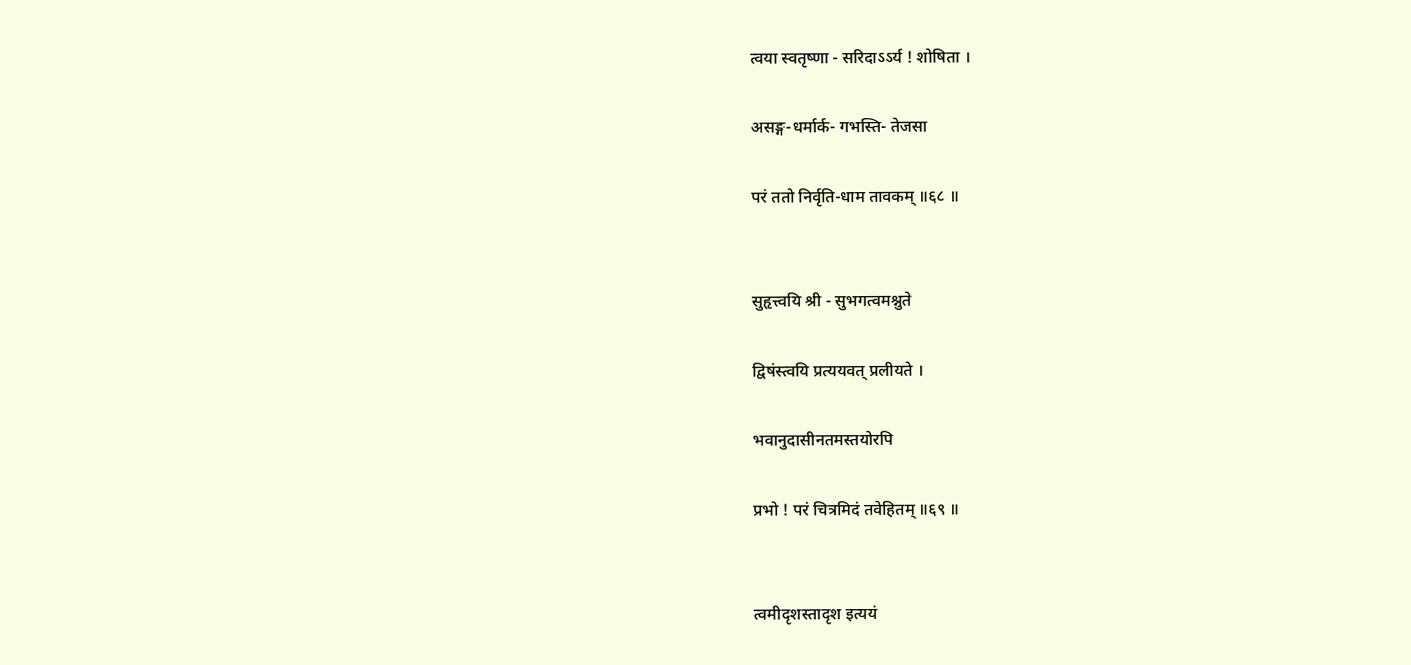त्वया स्वतृष्णा - सरिदाऽऽर्य ! शोषिता ।

असङ्ग-धर्मार्क- गभस्ति- तेजसा

परं ततो निर्वृति-धाम तावकम् ॥६८ ॥


सुहृत्त्वयि श्री - सुभगत्वमश्नुते

द्विषंस्त्वयि प्रत्ययवत् प्रलीयते ।

भवानुदासीनतमस्तयोरपि

प्रभो ! परं चित्रमिदं तवेहितम् ॥६९ ॥


त्वमीदृशस्तादृश इत्ययं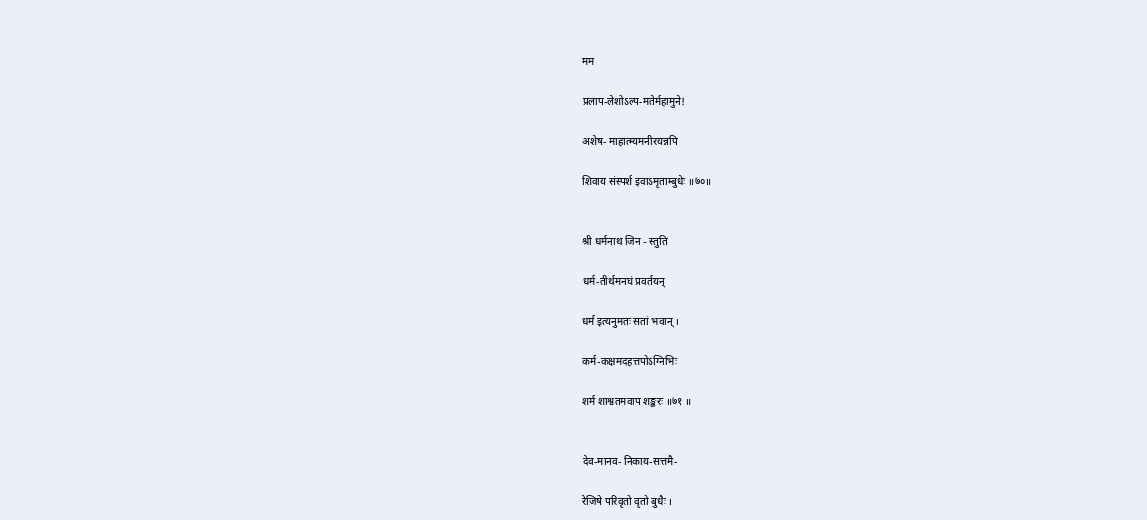मम

प्रलाप-लेशोऽल्प-मतेर्महामुने!

अशेष- माहात्म्यमनीरयन्नपि

शिवाय संस्पर्श इवाऽमृताम्बुधेः ॥७०॥


श्री धर्मनाथ जिन - स्तुति

धर्म-तीर्थमनघं प्रवर्तयन्

धर्म इत्यनुमतः सतां भवान् ।

कर्म-कक्षमदहत्तपोऽग्निभिः

शर्म शाश्वतमवाप शङ्करः ॥७१ ॥


देव-मानव- निकाय-सत्तमै-

रेजिषे परिवृतो वृतो बुधैः ।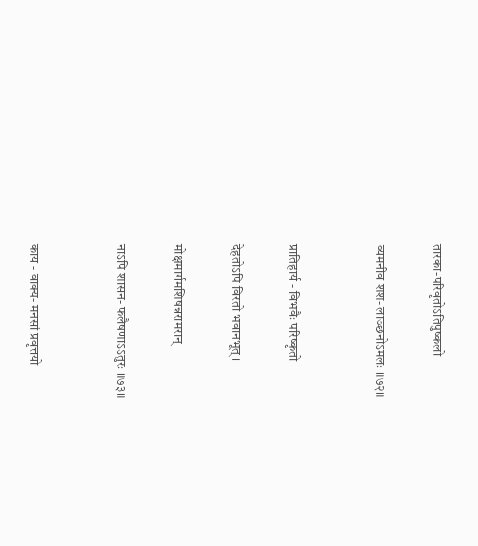तारका-परिवृतोऽतिपुष्कलो

व्यमनीव शश- लाञ्छनोऽमलः ॥७२॥


प्रातिहार्य - विभवैः परिष्कृतो

देहतोऽपि विरतो भवानभूत् ।

मोक्षमार्गमशिषन्नरामरान्

नाऽपि शासन- फलैषणाऽऽतुरः ॥७३॥


काय - वाक्य- मनसां प्रवृत्तयो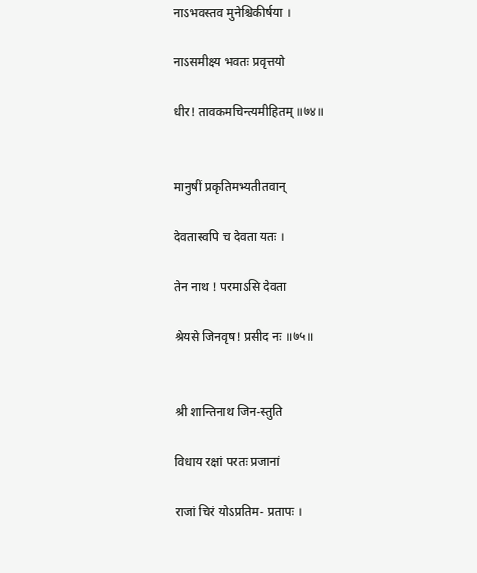नाऽभवस्तव मुनेश्चिकीर्षया ।

नाऽसमीक्ष्य भवतः प्रवृत्तयो

धीर! तावकमचिन्त्यमीहितम् ॥७४॥


मानुषीं प्रकृतिमभ्यतीतवान्

देवतास्वपि च देवता यतः ।

तेन नाथ ! परमाऽसि देवता

श्रेयसे जिनवृष! प्रसीद नः ॥७५॥


श्री शान्तिनाथ जिन-स्तुति

विधाय रक्षां परतः प्रजानां

राजां चिरं योऽप्रतिम- प्रतापः ।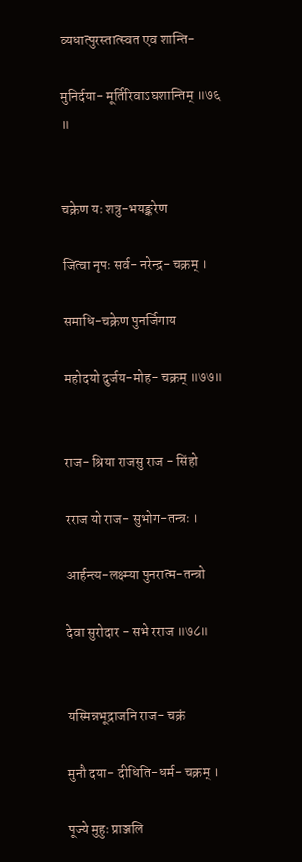व्यधात्पुरस्तात्स्वत एव शान्ति-

मुनिर्दया- मूर्तिरिवाऽघशान्तिम् ॥७६ ॥


चक्रेण यः शत्रु-भयङ्करेण

जित्वा नृपः सर्व- नरेन्द्र- चक्रम् ।

समाधि-चक्रेण पुनर्जिगाय

महोदयो दुर्जय-मोह- चक्रम् ॥७७॥


राज- श्रिया राजसु राज - सिंहो

रराज यो राज- सुभोग-तन्त्रः ।

आर्हन्त्य-लक्ष्म्या पुनरात्म-तन्त्रो

देवा सुरोदार - सभे रराज ॥७८॥


यस्मिन्नभूद्राजनि राज- चक्रं

मुनौ दया- दीधिति-धर्म- चक्रम् ।

पूज्ये मुहुः प्राञ्जलि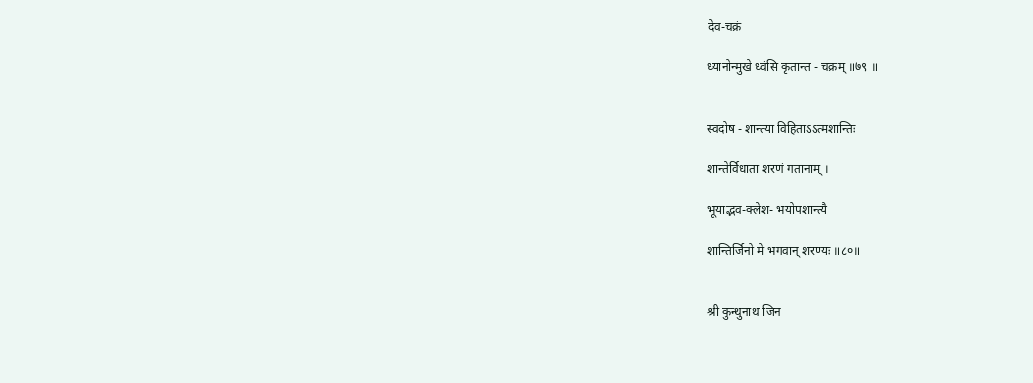देव-चक्रं

ध्यानोन्मुखे ध्वंसि कृतान्त - चक्रम् ॥७९ ॥


स्वदोष - शान्त्या विहिताऽऽत्मशान्तिः

शान्तेर्विधाता शरणं गतानाम् ।

भूयाद्भव-क्लेश- भयोपशान्त्यै

शान्तिर्जिनो मे भगवान् शरण्यः ॥८०॥


श्री कुन्थुनाथ जिन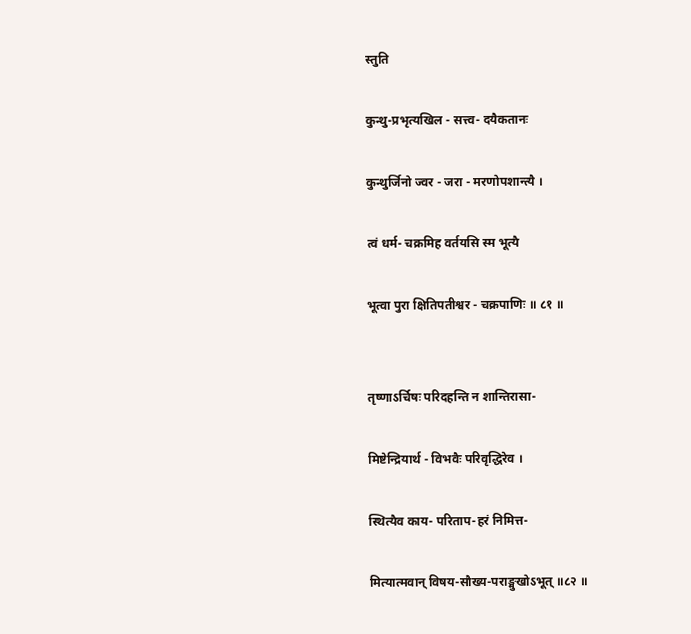स्तुति

कुन्थु-प्रभृत्यखिल - सत्त्व- दयैकतानः

कुन्थुर्जिनो ज्वर - जरा - मरणोपशान्त्यै ।

त्वं धर्म- चक्रमिह वर्तयसि स्म भूत्यै

भूत्वा पुरा क्षितिपतीश्वर - चक्रपाणिः ॥ ८१ ॥


तृष्णाऽर्चिषः परिदहन्ति न शान्तिरासा-

मिष्टेन्द्रियार्थ - विभवैः परिवृद्धिरेव ।

स्थित्यैव काय- परिताप-हरं निमित्त-

मित्यात्मवान् विषय-सौख्य-पराङ्मुखोऽभूत् ॥८२ ॥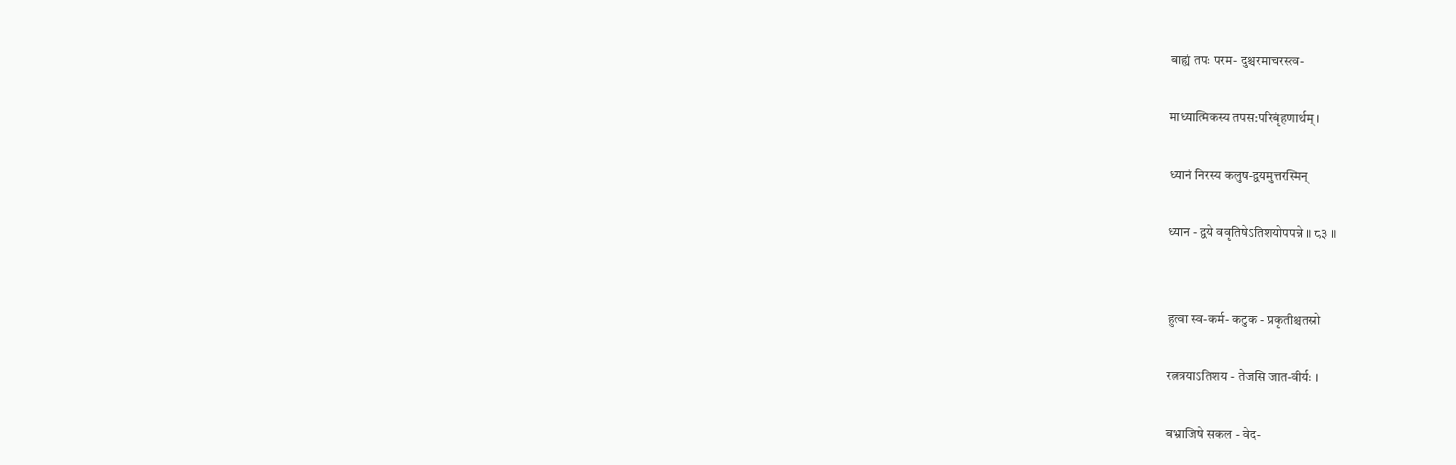बाह्यं तपः परम- दुश्चरमाचरस्त्व-

माध्यात्मिकस्य तपस:परिबृंहणार्थम् ।

ध्यानं निरस्य कलुष-द्वयमुत्तरस्मिन्

ध्यान - द्वये ववृतिषेऽतिशयोपपन्ने ॥ ८३ ॥


हुत्वा स्व-कर्म- कटुक - प्रकृतीश्चतस्रो

रत्नत्रयाऽतिशय - तेजसि जात-वीर्यः ।

बभ्राजिषे सकल - वेद-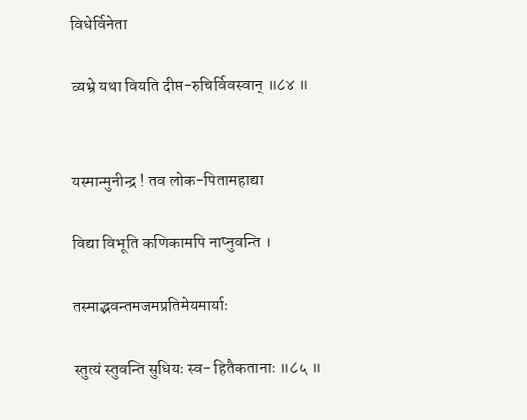विधेर्विनेता

व्यभ्रे यथा वियति दीप्त-रुचिर्विवस्वान् ॥८४ ॥


यस्मान्मुनीन्द्र ! तव लोक-पितामहाद्या

विद्या विभूति कणिकामपि नाप्नुवन्ति ।

तस्माद्भवन्तमजमप्रतिमेयमार्याः

स्तुत्यं स्तुवन्ति सुधियः स्व- हितैकतानाः ॥८५ ॥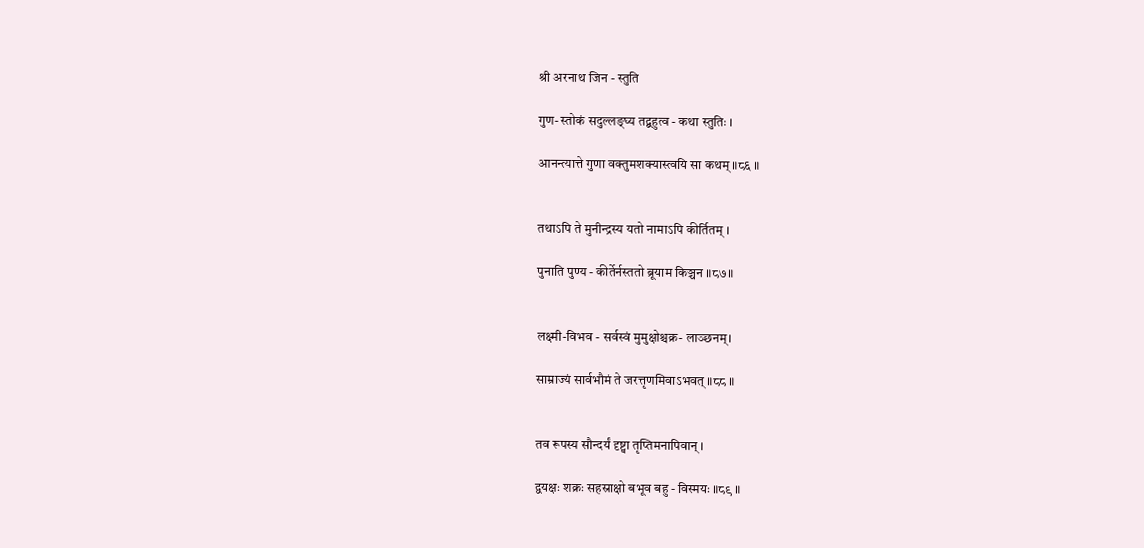श्री अरनाथ जिन - स्तुति

गुण- स्तोकं सदुल्लङ्घ्य तद्बहुत्व - कथा स्तुतिः ।

आनन्त्यात्ते गुणा वक्तुमशक्यास्त्वयि सा कथम् ॥८६ ॥


तथाऽपि ते मुनीन्द्रस्य यतो नामाऽपि कीर्तितम् ।

पुनाति पुण्य - कीर्तेर्नस्ततो ब्रूयाम किञ्चन ॥८७॥


लक्ष्मी-विभव - सर्वस्वं मुमुक्षोश्चक्र- लाञ्छनम्।

साम्राज्यं सार्वभौमं ते जरत्तृणमिवाऽभवत् ॥८८ ॥


तव रूपस्य सौन्दर्यं दृष्ट्वा तृप्तिमनापिवान् ।

द्वयक्षः शक्रः सहस्राक्षो बभूव बहु - विस्मयः ॥८९ ॥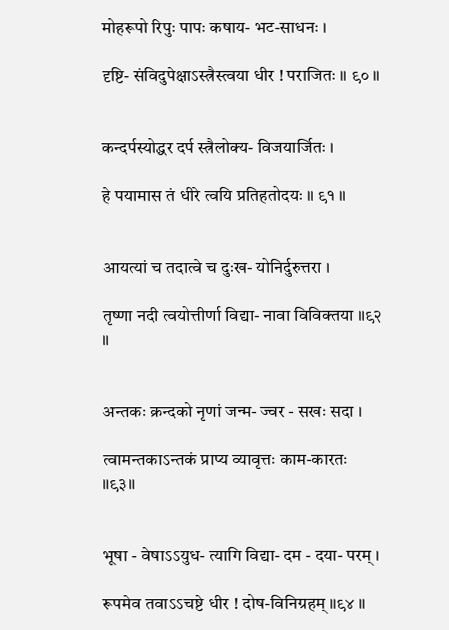मोहरूपो रिपुः पापः कषाय- भट-साधनः ।

दृष्टि- संविदुपेक्षाऽस्त्रैस्त्वया धीर ! पराजितः ॥ ९० ॥


कन्दर्पस्योद्धर दर्प स्त्रैलोक्य- विजयार्जितः ।

हे पयामास तं धीरे त्वयि प्रतिहतोदयः ॥ ९१ ॥


आयत्यां च तदात्वे च दुःख- योनिर्दुरुत्तरा ।

तृष्णा नदी त्वयोत्तीर्णा विद्या- नावा विविक्तया ॥९२ ॥


अन्तकः क्रन्दको नृणां जन्म- ज्वर - सखः सदा ।

त्वामन्तकाऽन्तकं प्राप्य व्यावृत्तः काम-कारतः ॥९३॥


भूषा - वेषाऽऽयुध- त्यागि विद्या- दम - दया- परम् ।

रूपमेव तवाऽऽचष्टे धीर ! दोष-विनिग्रहम् ॥९४ ॥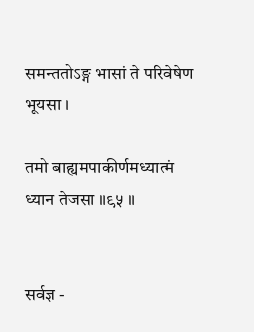समन्ततोऽङ्ग भासां ते परिवेषेण भूयसा ।

तमो बाह्यमपाकीर्णमध्यात्मं ध्यान तेजसा ॥९५ ॥


सर्वज्ञ -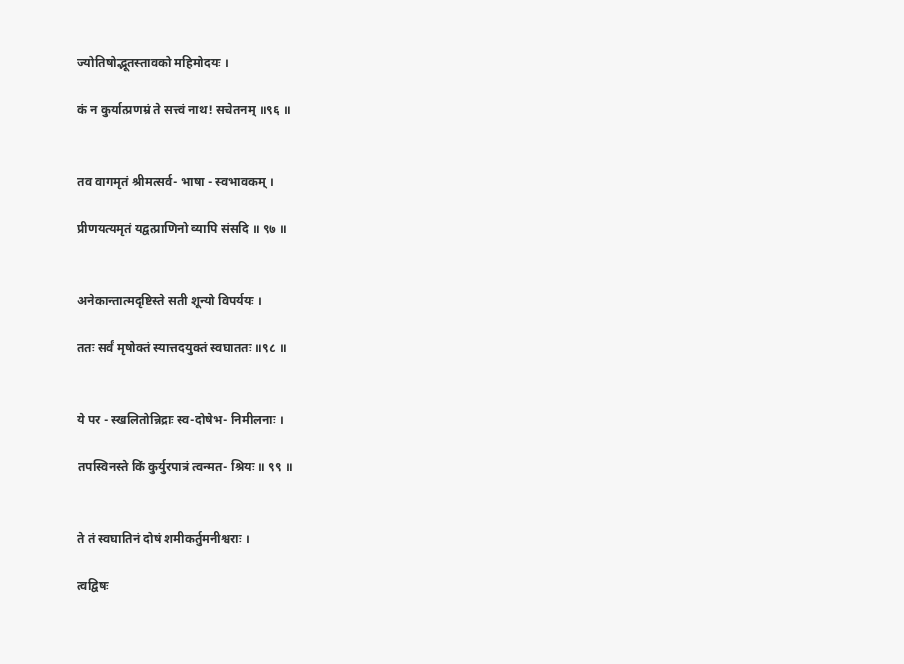ज्योतिषोद्भूतस्तावको महिमोदयः ।

कं न कुर्यात्प्रणम्रं ते सत्त्वं नाथ! सचेतनम् ॥९६ ॥


तव वागमृतं श्रीमत्सर्व- भाषा - स्वभावकम् ।

प्रीणयत्यमृतं यद्वत्प्राणिनो व्यापि संसदि ॥ ९७ ॥


अनेकान्तात्मदृष्टिस्ते सती शून्यो विपर्ययः ।

ततः सर्वं मृषोक्तं स्यात्तदयुक्तं स्वघाततः ॥९८ ॥


ये पर - स्खलितोन्निद्राः स्व-दोषेभ- निमीलनाः ।

तपस्विनस्ते किं कुर्युरपात्रं त्वन्मत- श्रियः ॥ ९९ ॥


ते तं स्वघातिनं दोषं शमीकर्तुमनीश्वराः ।

त्वद्विषः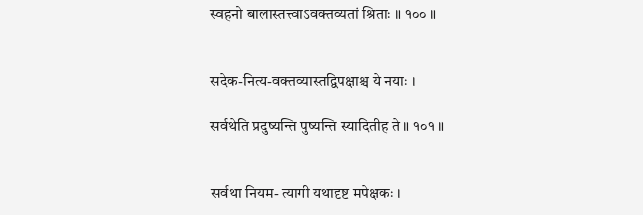स्वहनो बालास्तत्त्वाऽवक्तव्यतां श्रिताः ॥ १०० ॥


सदेक-नित्य-वक्तव्यास्तद्विपक्षाश्च ये नयाः ।

सर्वथेति प्रदुष्यन्ति पुष्यन्ति स्यादितीह ते ॥ १०१ ॥


सर्वथा नियम- त्यागी यथादृष्ट मपेक्षकः ।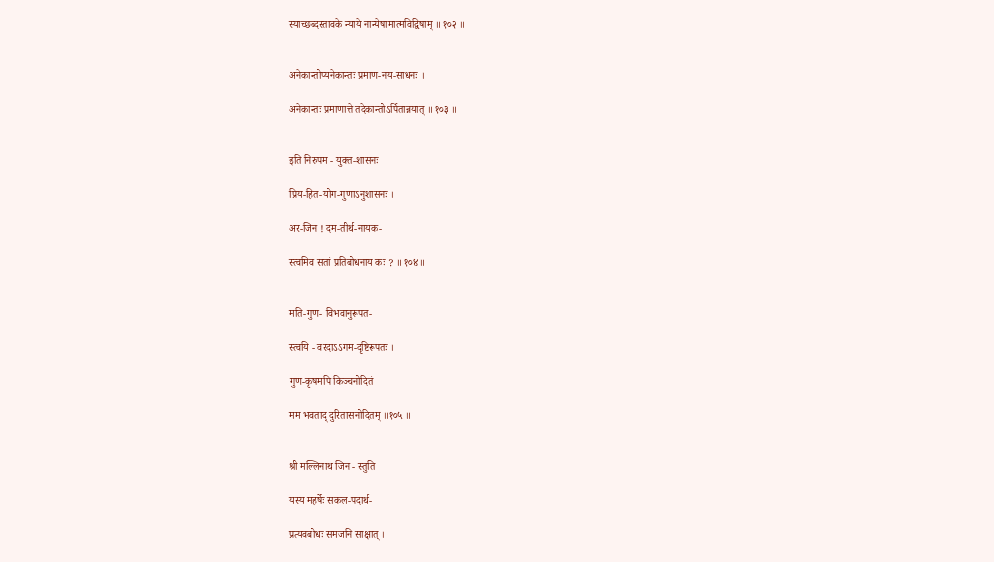स्याच्छब्दस्तावके न्याये नान्येषामात्मविद्विषाम् ॥ १०२ ॥


अनेकान्तोप्यनेकान्तः प्रमाण-नय-साधनः ।

अनेकान्तः प्रमाणात्ते तदेकान्तोऽर्पितान्नयात् ॥ १०३ ॥


इति निरुपम - युक्त-शासनः

प्रिय-हित-योग-गुणाऽनुशासनः ।

अर-जिन ! दम-तीर्थ-नायक-

स्त्वमिव सतां प्रतिबोधनाय कः ? ॥ १०४॥


मति-गुण- विभवानुरूपत-

स्त्वयि - वरदाऽऽगम-दृष्टिरूपतः ।

गुण-कृषमपि किञ्चनोदितं

मम भवताद् दुरितासनोदितम् ॥१०५ ॥


श्री मल्लिनाथ जिन - स्तुति

यस्य महर्षेः सकल-पदार्थ-

प्रत्यवबोधः समजनि साक्षात् ।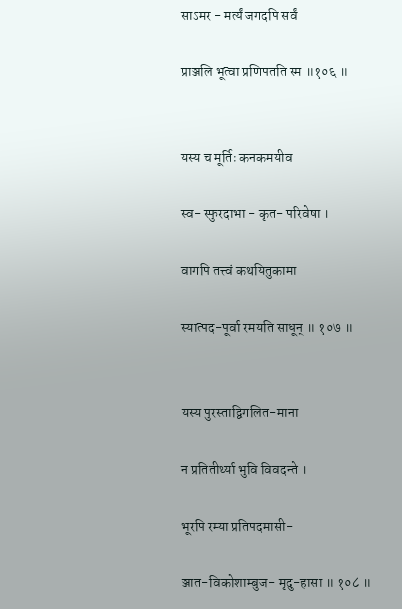साऽमर - मर्त्यं जगदपि सर्वं

प्राञ्जलि भूत्वा प्रणिपतति स्म ॥१०६ ॥


यस्य च मूर्तिः कनकमयीव

स्व- स्फुरदाभा - कृत- परिवेषा ।

वागपि तत्त्वं कथयितुकामा

स्यात्पद-पूर्वा रमयति साधून् ॥ १०७ ॥


यस्य पुरस्ताद्विगलित-माना

न प्रतितीर्थ्या भुवि विवदन्ते ।

भूरपि रम्या प्रतिपदमासी-

ञ्जात-विकोशाम्बुज- मृदु-हासा ॥ १०८ ॥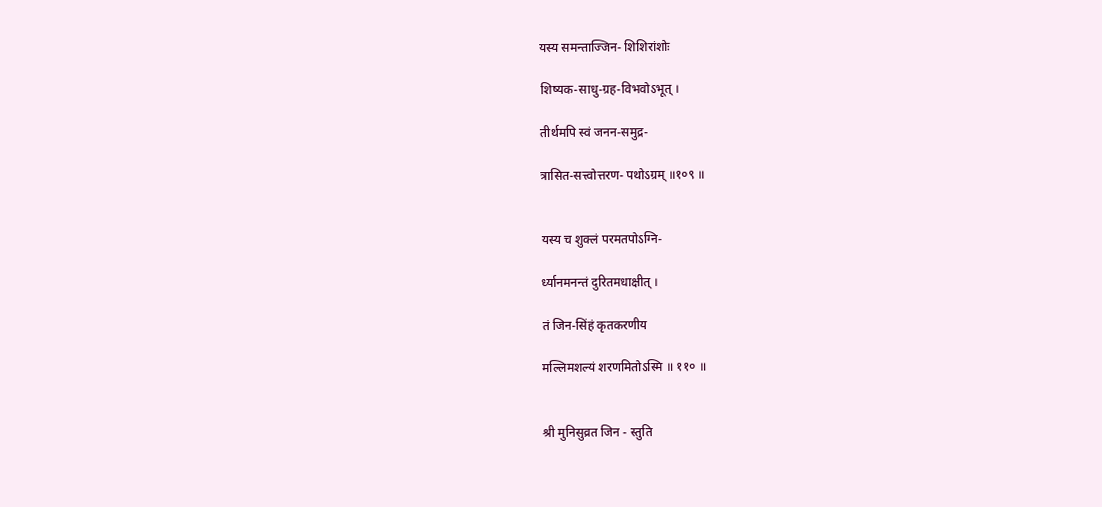यस्य समन्ताज्जिन- शिशिरांशोः

शिष्यक-साधु-ग्रह-विभवोऽभूत् ।

तीर्थमपि स्वं जनन-समुद्र-

त्रासित-सत्त्वोत्तरण- पथोऽग्रम् ॥१०९ ॥


यस्य च शुक्लं परमतपोऽग्नि-

र्ध्यानमनन्तं दुरितमधाक्षीत् ।

तं जिन-सिंहं कृतकरणीय

मल्लिमशल्यं शरणमितोऽस्मि ॥ ११० ॥


श्री मुनिसुव्रत जिन - स्तुति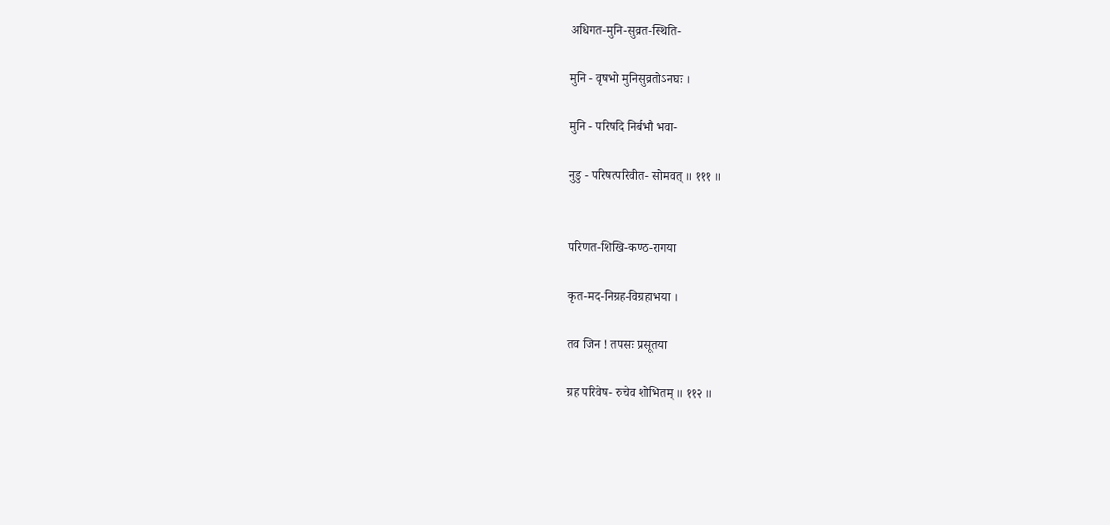अधिगत-मुनि-सुव्रत-स्थिति-

मुनि - वृषभो मुनिसुव्रतोऽनघः ।

मुनि - परिषदि निर्बभौ भवा-

नुडु - परिषत्परिवीत- सोमवत् ॥ १११ ॥


परिणत-शिखि-कण्ठ-रागया

कृत-मद-निग्रह-विग्रहाभया ।

तव जिन ! तपसः प्रसूतया

ग्रह परिवेष- रुचेव शोभितम् ॥ ११२ ॥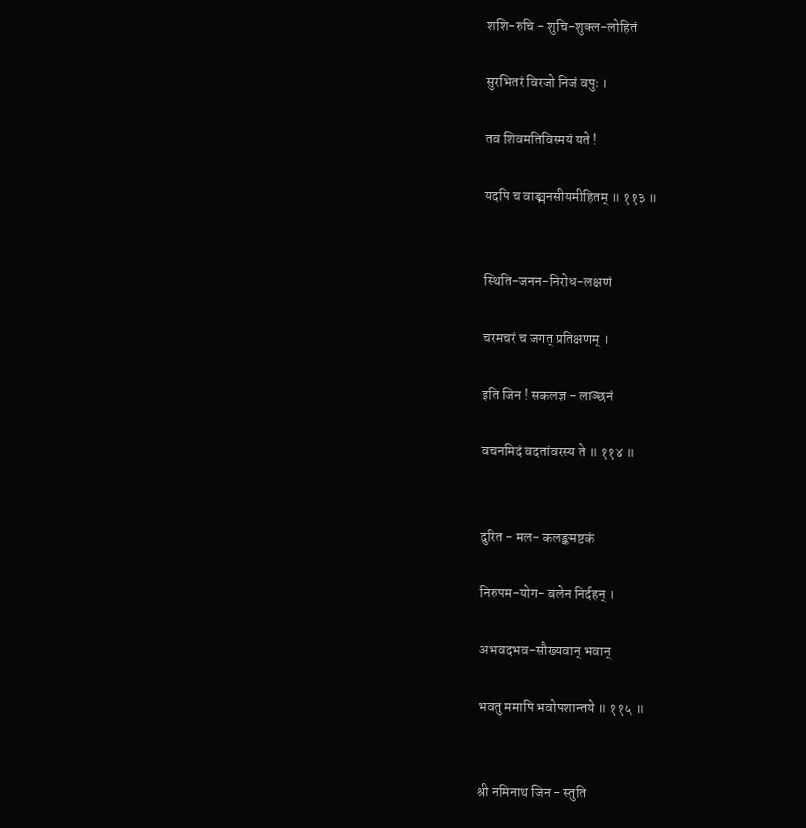शशि-रुचि - शुचि-शुक्ल-लोहितं

सुरभितरं विरजो निजं वपुः ।

तव शिवमतिविस्मयं यते !

यदपि च वाङ्मनसीयमीहितम् ॥ ११३ ॥


स्थिति-जनन-निरोध-लक्षणं

चरमचरं च जगत् प्रतिक्षणम् ।

इति जिन ! सकलज्ञ - लाञ्छनं

वचनमिदं वदतांवरस्य ते ॥ ११४ ॥


दुरित - मल- कलङ्कमष्टकं

निरुपम-योग- बलेन निर्दहन् ।

अभवदभव-सौख्यवान् भवान्

भवतु ममापि भवोपशान्तये ॥ ११५ ॥


श्री नमिनाथ जिन - स्तुति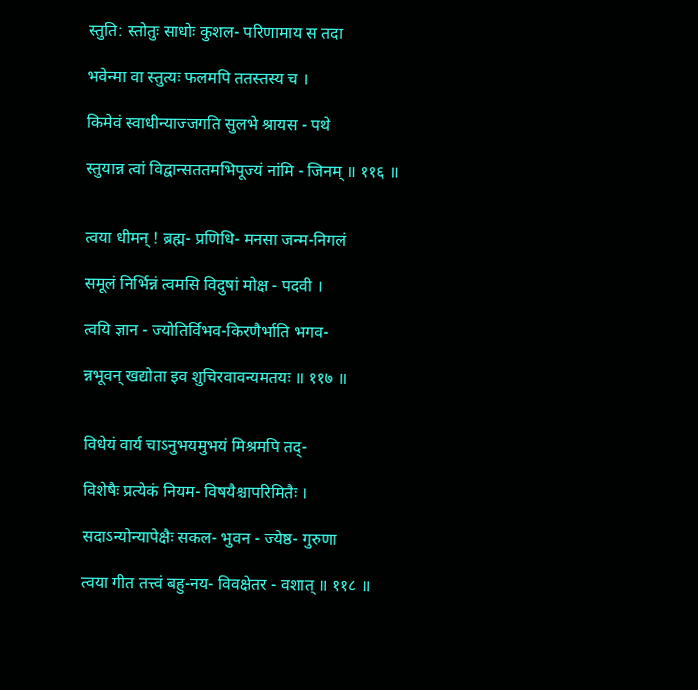स्तुति: स्तोतुः साधोः कुशल- परिणामाय स तदा

भवेन्मा वा स्तुत्यः फलमपि ततस्तस्य च ।

किमेवं स्वाधीन्याज्जगति सुलभे श्रायस - पथे

स्तुयान्न त्वां विद्वान्सततमभिपूज्यं नांमि - जिनम् ॥ ११६ ॥


त्वया धीमन् ! ब्रह्म- प्रणिधि- मनसा जन्म-निगलं

समूलं निर्भिन्नं त्वमसि विदुषां मोक्ष - पदवी ।

त्वयि ज्ञान - ज्योतिर्विभव-किरणैर्भाति भगव-

न्नभूवन् खद्योता इव शुचिरवावन्यमतयः ॥ ११७ ॥


विधेयं वार्य चाऽनुभयमुभयं मिश्रमपि तद्-

विशेषैः प्रत्येकं नियम- विषयैश्चापरिमितैः ।

सदाऽन्योन्यापेक्षैः सकल- भुवन - ज्येष्ठ- गुरुणा

त्वया गीत तत्त्वं बहु-नय- विवक्षेतर - वशात् ॥ ११८ ॥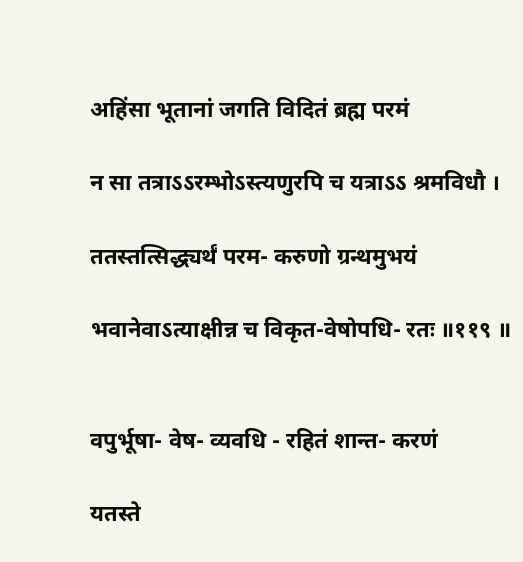अहिंसा भूतानां जगति विदितं ब्रह्म परमं

न सा तत्राऽऽरम्भोऽस्त्यणुरपि च यत्राऽऽ श्रमविधौ ।

ततस्तत्सिद्ध्यर्थं परम- करुणो ग्रन्थमुभयं

भवानेवाऽत्याक्षीन्न च विकृत-वेषोपधि- रतः ॥११९ ॥


वपुर्भूषा- वेष- व्यवधि - रहितं शान्त- करणं

यतस्ते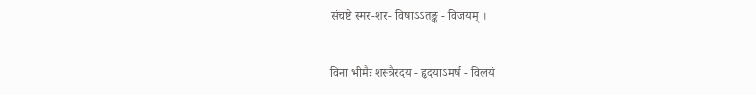संचष्टे स्मर-शर- विषाऽऽतङ्क - विजयम् ।

विना भीमैः शस्त्रैरदय - हृदयाऽमर्ष - विलयं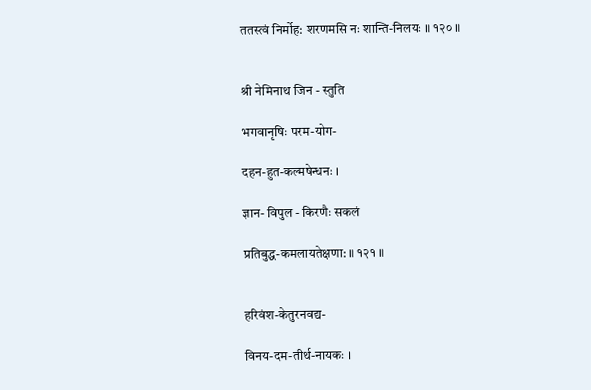ततस्त्वं निर्मोह: शरणमसि नः शान्ति-निलयः ॥ १२० ॥


श्री नेमिनाथ जिन - स्तुति

भगवानृषिः परम-योग-

दहन-हुत-कल्मषेन्धनः ।

ज्ञान- विपुल - किरणैः सकलं

प्रतिबुद्ध-कमलायतेक्षणा: ॥ १२१ ॥


हरिवंश-केतुरनवद्य-

विनय-दम-तीर्थ-नायकः ।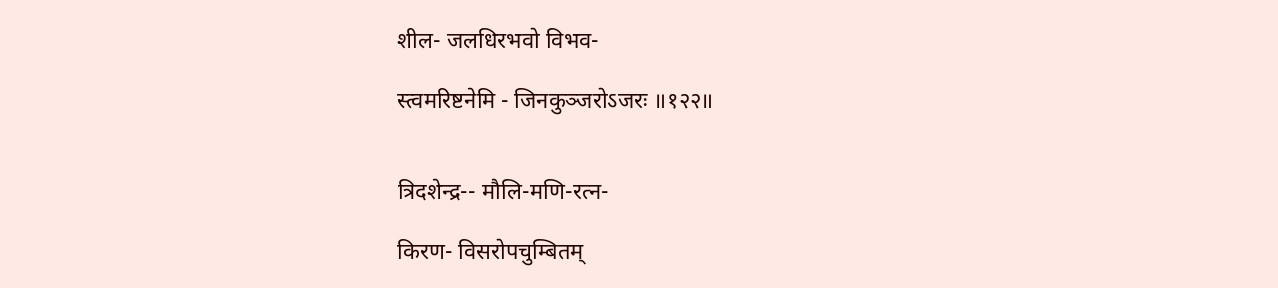शील- जलधिरभवो विभव-

स्त्वमरिष्टनेमि - जिनकुञ्जरोऽजरः ॥१२२॥


त्रिदशेन्द्र-- मौलि-मणि-रत्न-

किरण- विसरोपचुम्बितम्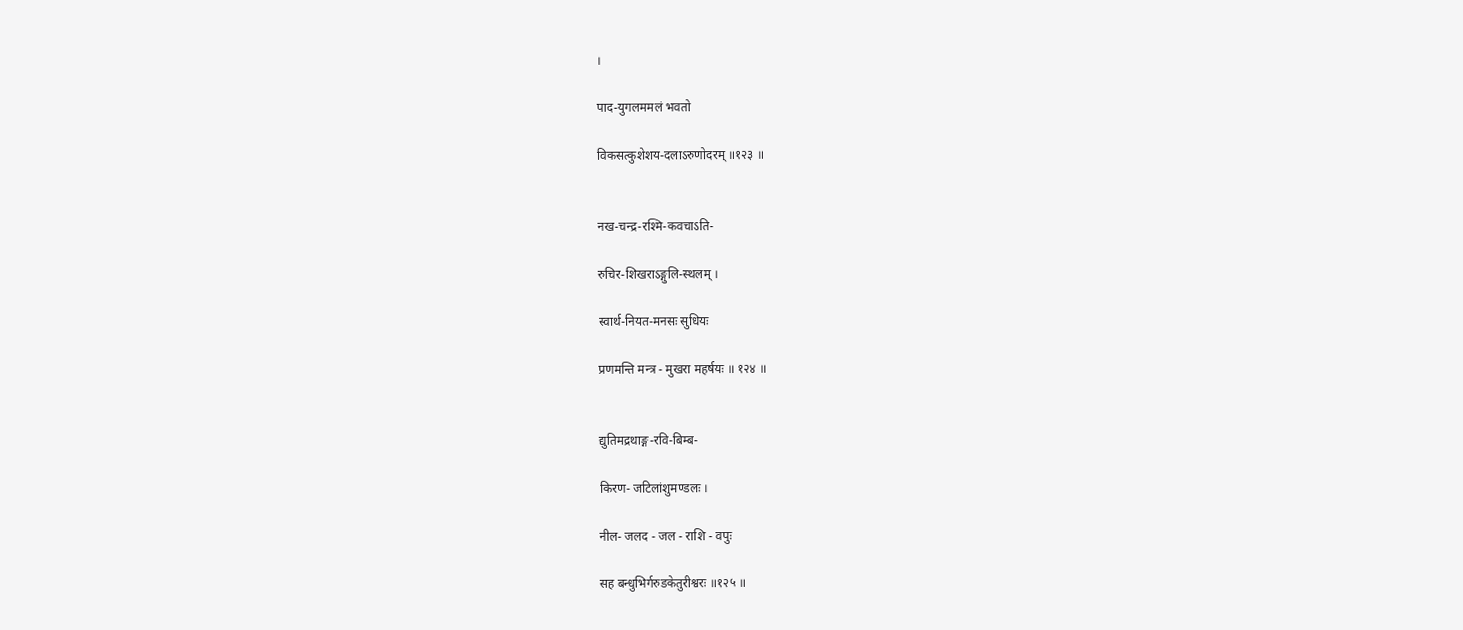।

पाद-युगलममलं भवतो

विकसत्कुशेशय-दलाऽरुणोदरम् ॥१२३ ॥


नख-चन्द्र-रश्मि-कवचाऽति-

रुचिर-शिखराऽङ्गुलि-स्थलम् ।

स्वार्थ-नियत-मनसः सुधियः

प्रणमन्ति मन्त्र - मुखरा महर्षयः ॥ १२४ ॥


द्युतिमद्रथाङ्ग-रवि-बिम्ब-

किरण- जटिलांशुमण्डलः ।

नील- जलद - जल - राशि - वपुः

सह बन्धुभिर्गरुडकेतुरीश्वरः ॥१२५ ॥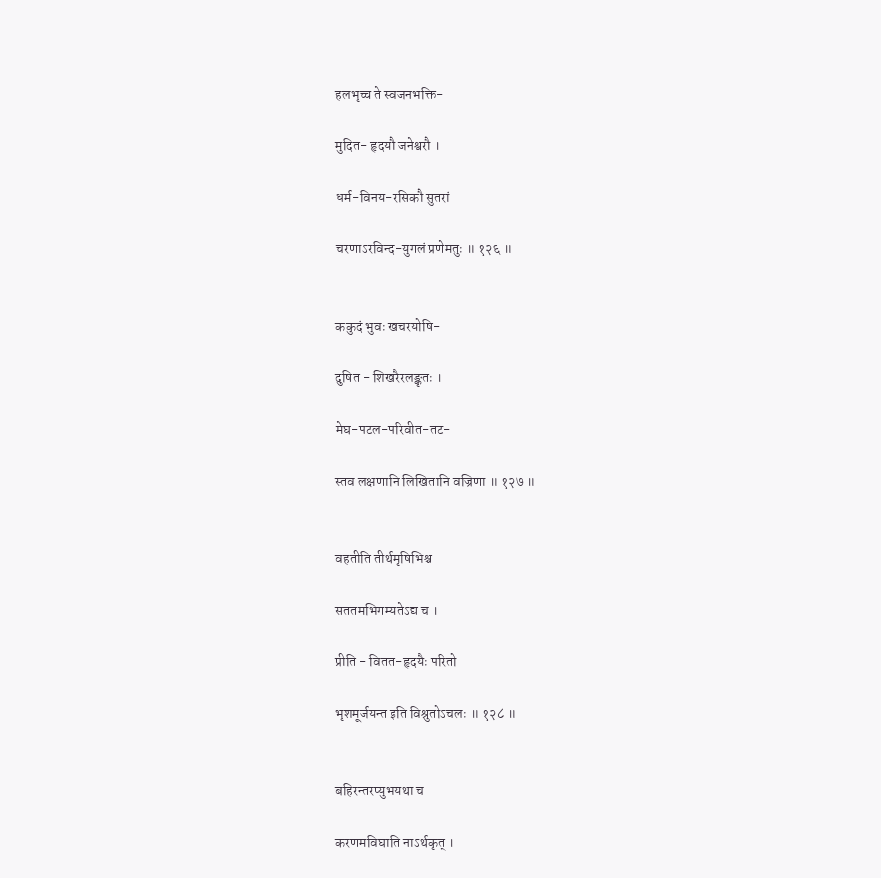हलभृच्च ते स्वजनभक्ति-

मुदित- हृदयौ जनेश्वरौ ।

धर्म-विनय-रसिकौ सुतरां

चरणाऽरविन्द-युगलं प्रणेमतुः ॥ १२६ ॥


ककुदं भुवः खचरयोषि-

दुषित - शिखरैरलङ्कृतः ।

मेघ-पटल-परिवीत-तट-

स्तव लक्षणानि लिखितानि वज्रिणा ॥ १२७ ॥


वहतीति तीर्थमृषिभिश्च

सततमभिगम्यतेऽद्य च ।

प्रीति - वितत-हृदयैः परितो

भृशमूर्जयन्त इति विश्रुतोऽचलः ॥ १२८ ॥


बहिरन्तरप्युभयथा च

करणमविघाति नाऽर्थकृत् ।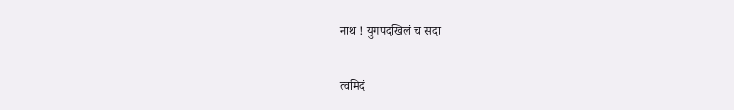नाथ ! युगपदखिलं च सदा

त्वमिदं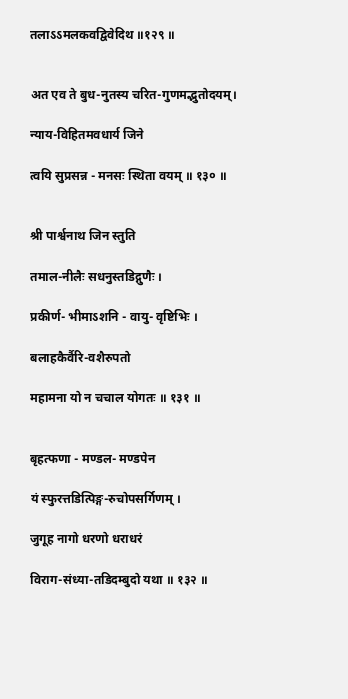तलाऽऽमलकवद्विवेदिथ ॥१२९ ॥


अत एव ते बुध-नुतस्य चरित-गुणमद्भुतोदयम्।

न्याय-विहितमवधार्य जिने

त्वयि सुप्रसन्न - मनसः स्थिता वयम् ॥ १३० ॥


श्री पार्श्वनाथ जिन स्तुति

तमाल-नीलैः सधनुस्तडिद्गुणैः ।

प्रकीर्ण- भीमाऽशनि - वायु- वृष्टिभिः ।

बलाहकैर्वैरि-वशैरुपतो

महामना यो न चचाल योगतः ॥ १३१ ॥


बृहत्फणा - मण्डल- मण्डपेन

यं स्फुरत्तडित्पिङ्ग-रुचोपसर्गिणम् ।

जुगूह नागो धरणो धराधरं

विराग-संध्या-तडिदम्बुदो यथा ॥ १३२ ॥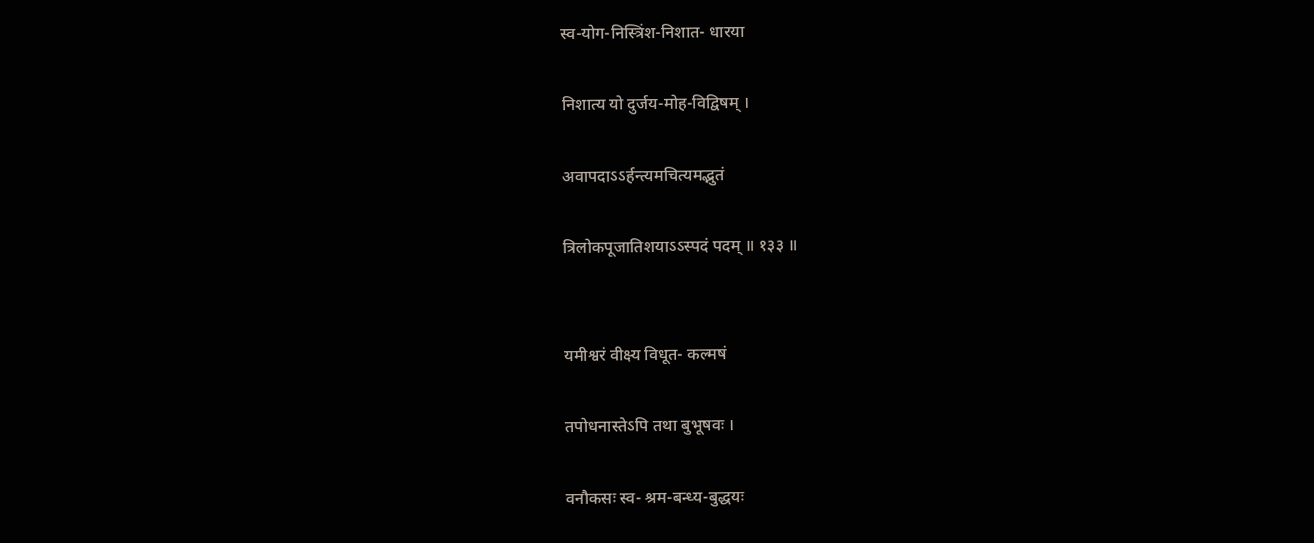स्व-योग-निस्त्रिंश-निशात- धारया

निशात्य यो दुर्जय-मोह-विद्विषम् ।

अवापदाऽऽर्हन्त्यमचित्यमद्भुतं

त्रिलोकपूजातिशयाऽऽस्पदं पदम् ॥ १३३ ॥


यमीश्वरं वीक्ष्य विधूत- कल्मषं

तपोधनास्तेऽपि तथा बुभूषवः ।

वनौकसः स्व- श्रम-बन्ध्य-बुद्धयः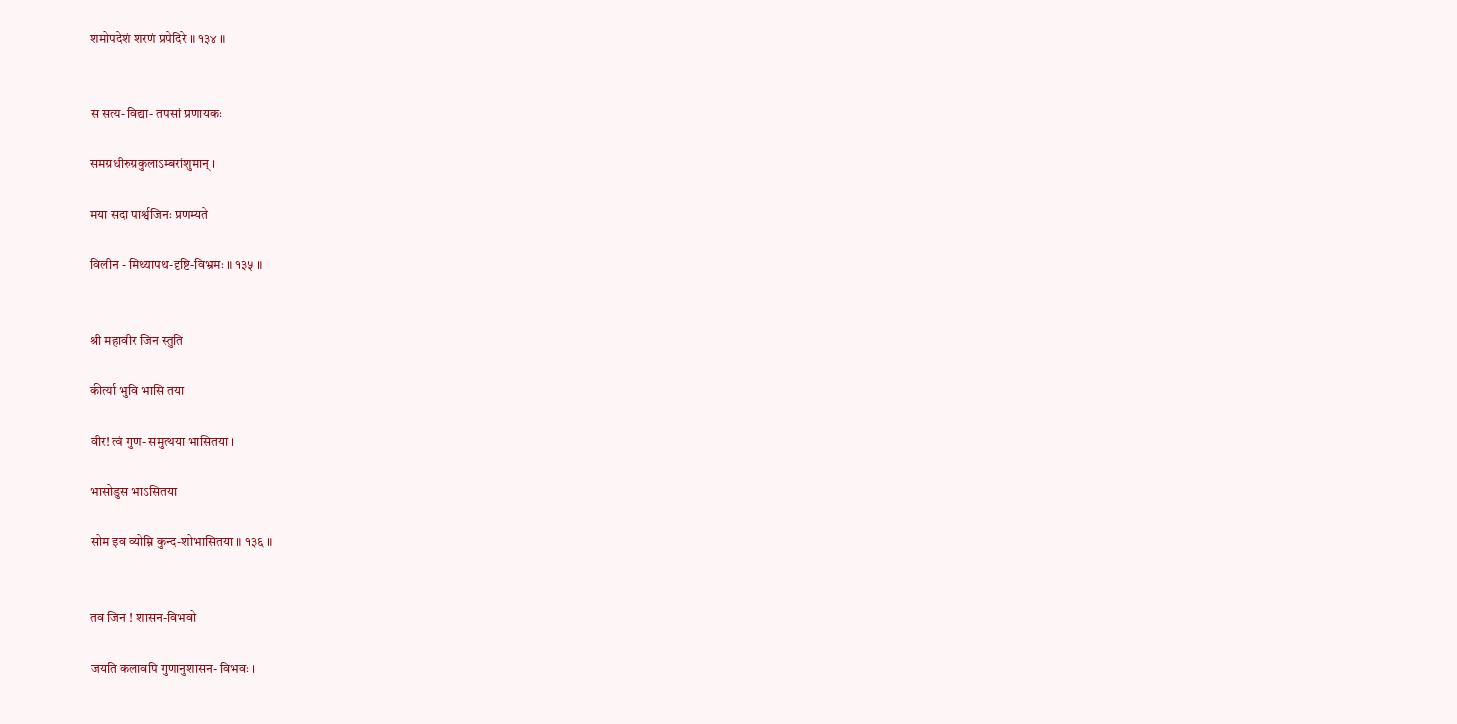शमोपदेशं शरणं प्रपेदिरे ॥ १३४ ॥


स सत्य-विद्या- तपसां प्रणायकः

समग्रधीरुग्रकुलाऽम्बरांशुमान् ।

मया सदा पार्श्वजिनः प्रणम्यते

विलीन - मिथ्यापथ-दृष्टि-विभ्रमः ॥ १३५ ॥


श्री महावीर जिन स्तुति

कीर्त्या भुवि भासि तया

वीर! त्वं गुण- समुत्थया भासितया ।

भासोडुस भाऽसितया

सोम इव व्योम्नि कुन्द-शोभासितया ॥ १३६ ॥


तव जिन ! शासन-विभवो

जयति कलावपि गुणानुशासन- विभवः ।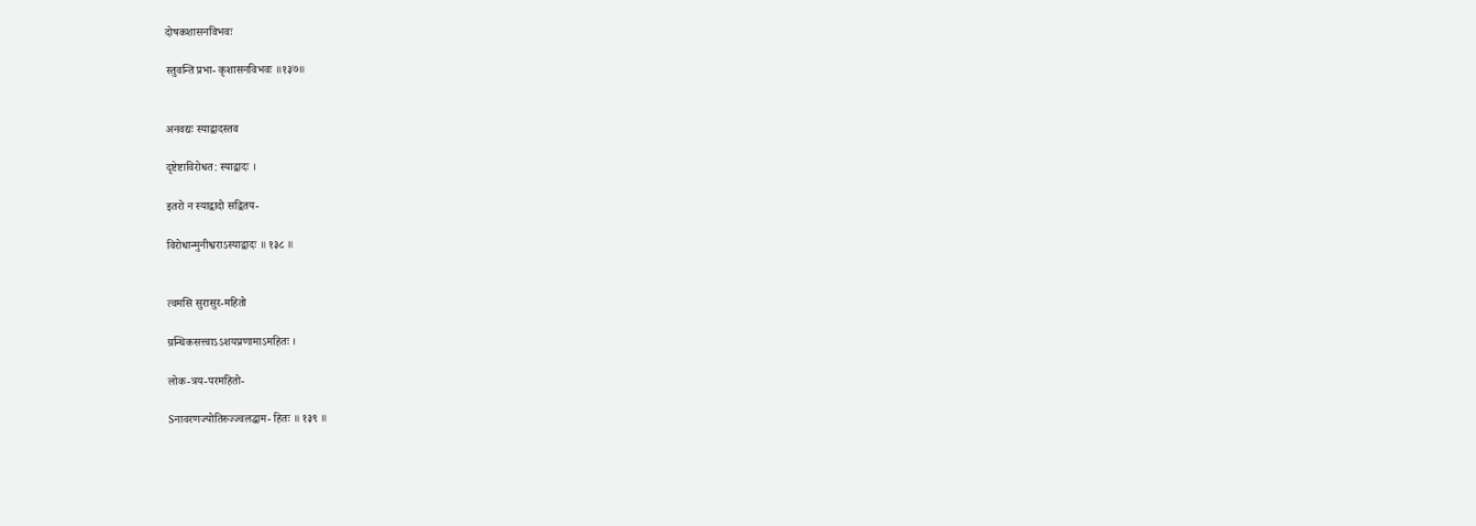दोषकशासनविभवः

स्तुवन्ति प्रभा- कृशासनविभवः ॥१३७॥


अनवद्यः स्याद्वादस्तव

दृष्टेष्टाविरोधत: स्याद्वादः ।

इतरो न स्याद्वादो सद्वितय-

विरोधान्मुनीश्वराऽस्याद्वादः ॥ १३८ ॥


त्वमसि सुरासुर-महितो

ग्रन्थिकसत्त्वाऽऽशयप्रणामाऽमहितः ।

लोक-त्रय-परमहितो-

Sनावरणज्योतिरुज्ज्वलद्धाम- हितः ॥ १३९ ॥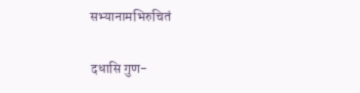सभ्यानामभिरुचितं

दधासि गुण-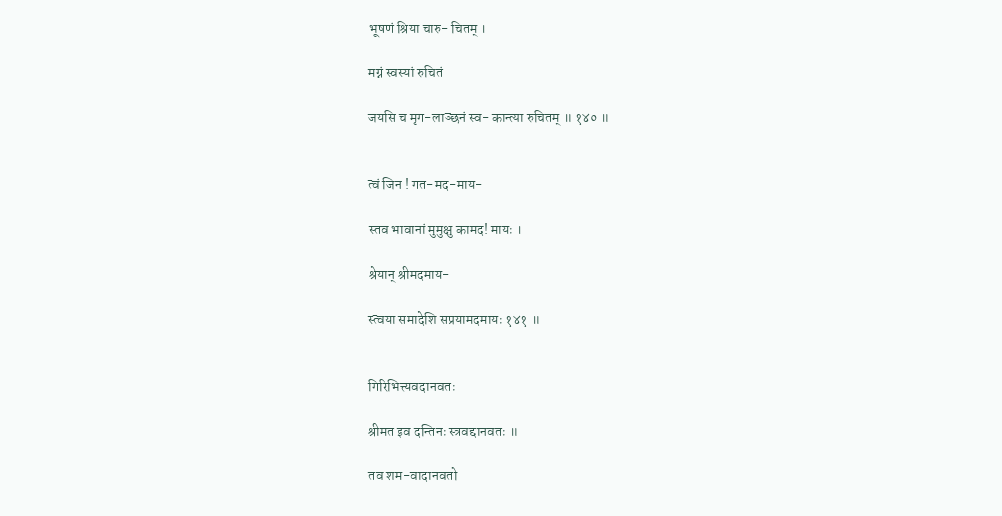भूषणं श्रिया चारु- चितम् ।

मग्नं स्वस्यां रुचितं

जयसि च मृग-लाञ्छनं स्व- कान्त्या रुचितम् ॥ १४० ॥


त्वं जिन ! गत-मद-माय-

स्तव भावानां मुमुक्षु कामद! मायः ।

श्रेयान् श्रीमदमाय-

स्त्वया समादेशि सप्रयामदमायः १४१ ॥


गिरिभित्त्यवदानवतः

श्रीमत इव दन्तिनः स्त्रवद्दानवतः ॥

तव शम-वादानवतो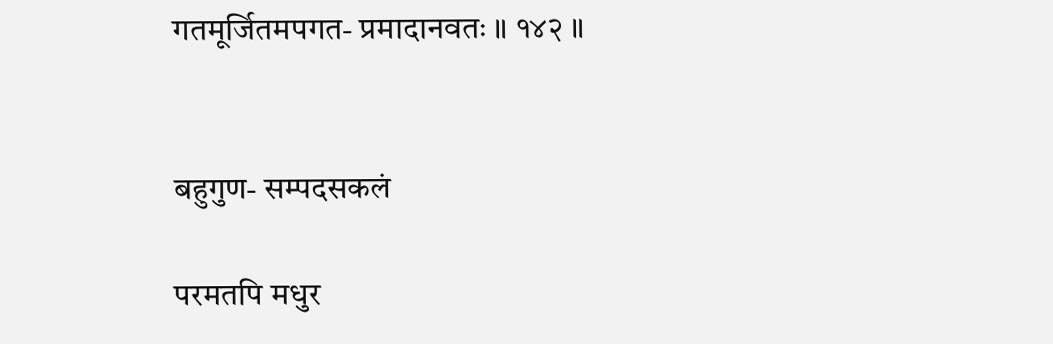गतमूर्जितमपगत- प्रमादानवतः ॥ १४२ ॥


बहुगुण- सम्पदसकलं

परमतपि मधुर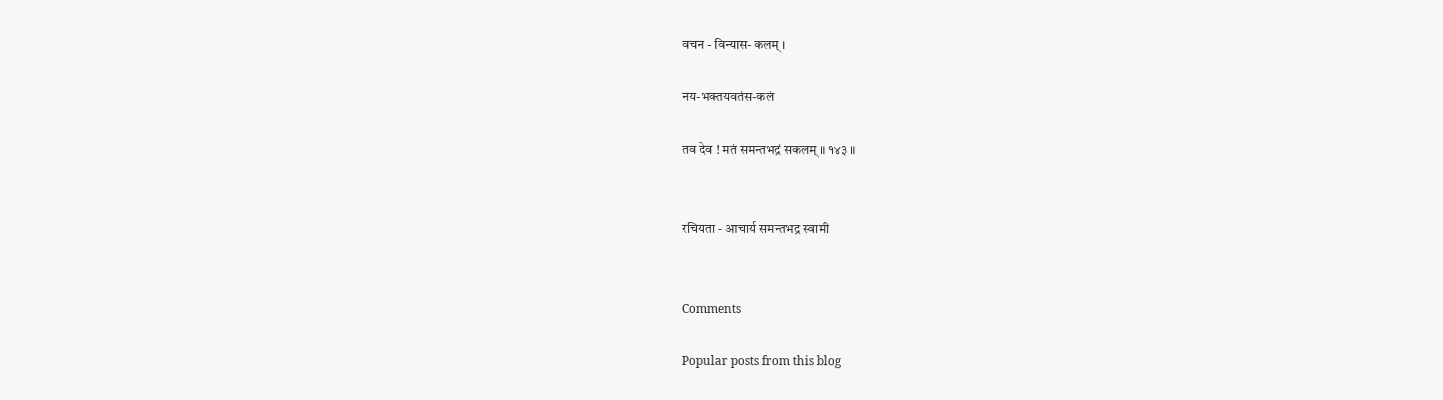वचन - विन्यास- कलम् ।

नय-भक्तयवतंस-कलं

तव देव ! मतं समन्तभद्रं सकलम् ॥ १४३ ॥


रचियता - आचार्य समन्तभद्र स्वामी


Comments

Popular posts from this blog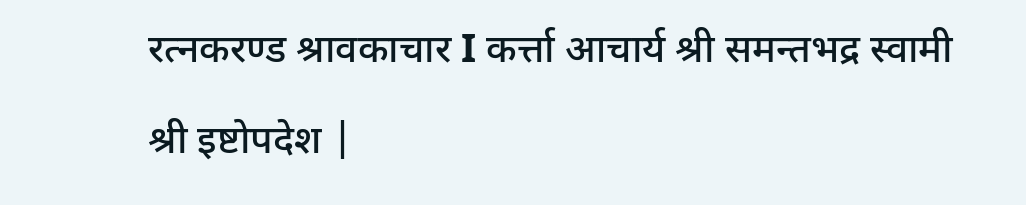रत्नकरण्ड श्रावकाचार I कर्त्ता आचार्य श्री समन्तभद्र स्वामी

श्री इष्टोपदेश |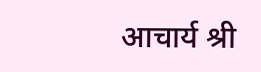आचार्य श्री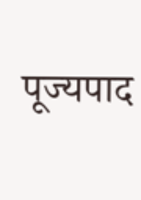पूज्यपाद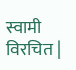स्वामी विरचित |